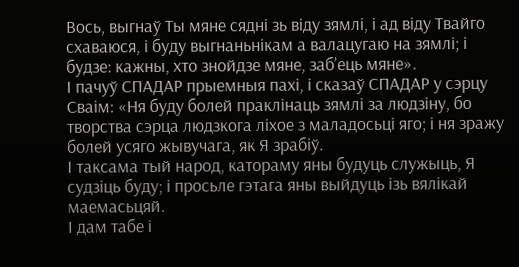Вось, выгнаў Ты мяне сядні зь віду зямлі, і ад віду Твайго схаваюся, і буду выгнаньнікам а валацугаю на зямлі; і будзе: кажны, хто знойдзе мяне, заб’ець мяне».
І пачуў СПАДАР прыемныя пахі, і сказаў СПАДАР у сэрцу Сваім: «Ня буду болей праклінаць зямлі за людзіну, бо творства сэрца людзкога ліхое з маладосьці яго; і ня зражу болей усяго жывучага, як Я зрабіў.
І таксама тый народ, катораму яны будуць служыць, Я судзіць буду; і просьле гэтага яны выйдуць ізь вялікай маемасьцяй.
І дам табе і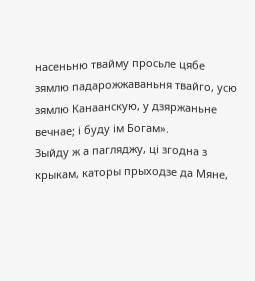насеньню твайму просьле цябе зямлю падарожжаваньня твайго, усю зямлю Канаанскую, у дзяржаньне вечнае; і буду ім Богам».
Зыйду ж а пагляджу, ці згодна з крыкам, каторы прыходзе да Мяне,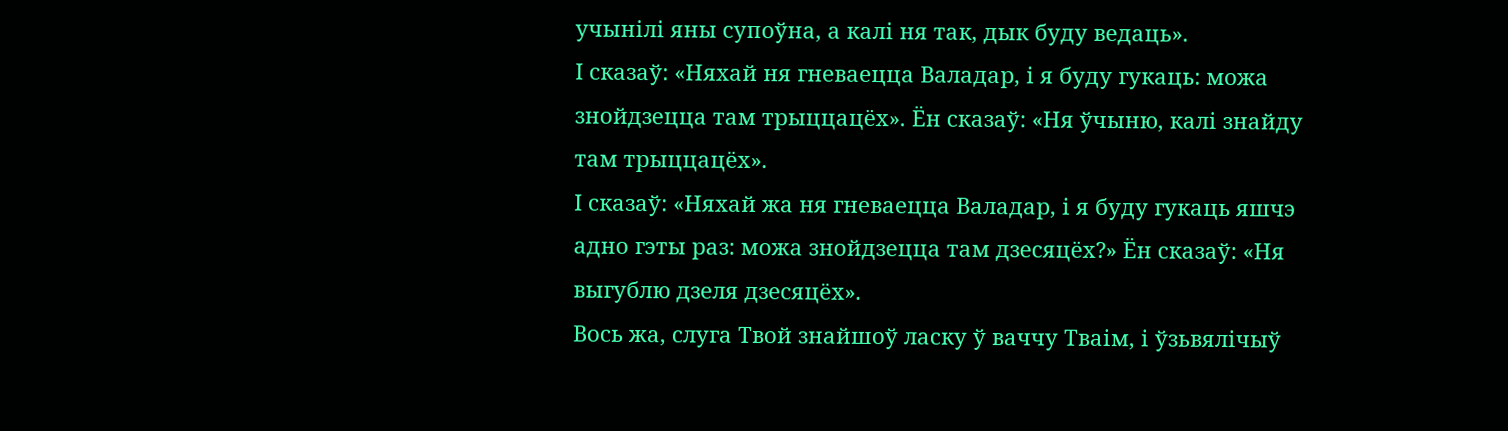учынілі яны супоўна, а калі ня так, дык буду ведаць».
І сказаў: «Няхай ня гневаецца Валадар, і я буду гукаць: можа знойдзецца там трыццацёх». Ён сказаў: «Ня ўчыню, калі знайду там трыццацёх».
І сказаў: «Няхай жа ня гневаецца Валадар, і я буду гукаць яшчэ адно гэты раз: можа знойдзецца там дзесяцёх?» Ён сказаў: «Ня выгублю дзеля дзесяцёх».
Вось жа, слуга Твой знайшоў ласку ў ваччу Тваім, і ўзьвялічыў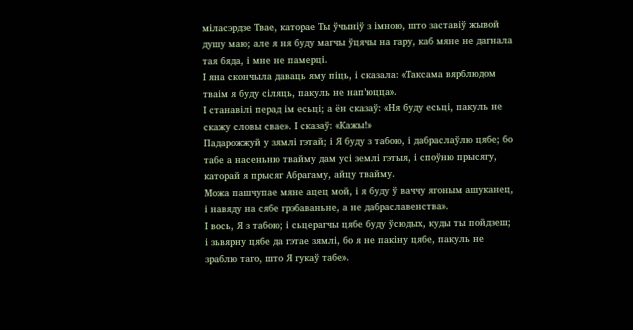міласэрдзе Твае, каторае Ты ўчыніў з імною, што заставіў жывой душу маю; але я ня буду магчы ўцячы на гару, каб мяне не дагнала тая бяда, і мне не памерці.
І яна скончыла даваць яму піць, і сказала: «Таксама вярблюдом тваім я буду сіляць, пакуль не нап’юцца».
І станавілі перад ім есьці; а ён сказаў: «Ня буду есьці, пакуль не скажу словы свае». І сказаў: «Кажы!»
Падарожжуй у зямлі гэтай; і Я буду з табою, і дабраслаўлю цябе; бо табе а насеньню твайму дам усі землі гэтыя, і споўню прысягу, каторай я прысяг Абрагаму, айцу твайму.
Можа пашчупае мяне ацец мой, і я буду ў ваччу ягоным ашуканец, і навяду на сябе грэбаваньне, а не дабраславенства».
І вось, Я з табою; і сьцерагчы цябе буду ўсюдых, куды ты пойдзеш; і зьвярну цябе да гэтае зямлі, бо я не пакіну цябе, пакуль не зраблю таго, што Я гукаў табе».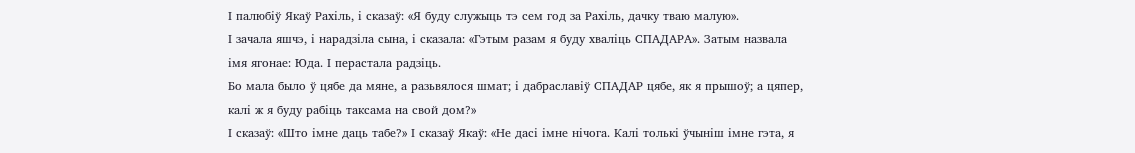І палюбіў Якаў Рахіль, і сказаў: «Я буду служыць тэ сем год за Рахіль, дачку тваю малую».
І зачала яшчэ, і нарадзіла сына, і сказала: «Гэтым разам я буду хваліць СПАДАРА». Затым назвала імя ягонае: Юда. І перастала радзіць.
Бо мала было ў цябе да мяне, а разьвялося шмат; і дабраславіў СПАДАР цябе, як я прышоў; а цяпер, калі ж я буду рабіць таксама на свой дом?»
І сказаў: «Што імне даць табе?» І сказаў Якаў: «Не дасі імне нічога. Калі толькі ўчыніш імне гэта, я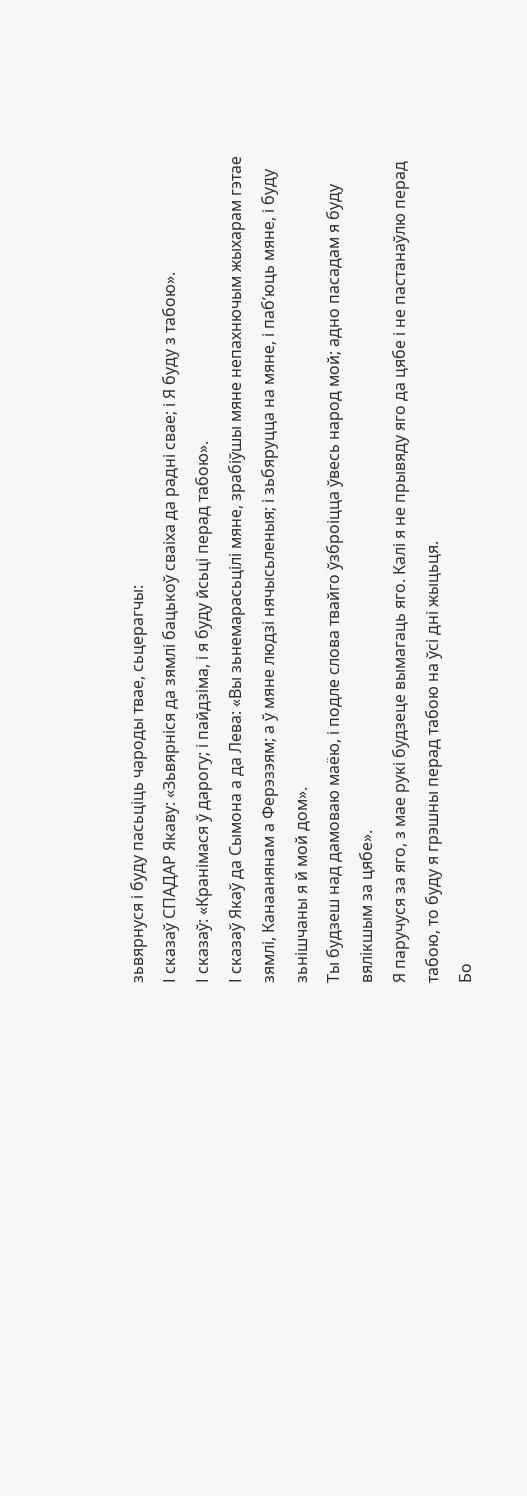зьвярнуся і буду пасьціць чароды твае, сьцерагчы:
І сказаў СПАДАР Якаву: «Зьвярніся да зямлі бацькоў сваіха да радні свае; і Я буду з табою».
І сказаў: «Кранімася ў дарогу; і пайдзіма, і я буду йсьці перад табою».
І сказаў Якаў да Сымона а да Лева: «Вы зьнемарасьцілі мяне, зрабіўшы мяне непахнючым жыхарам гэтае зямлі, Канаанянам а Ферэзэям; а ў мяне людзі нячысьленыя; і зьбяруцца на мяне, і паб’юць мяне, і буду зьнішчаны я й мой дом».
Ты будзеш над дамоваю маёю, і подле слова твайго ўзброіцца ўвесь народ мой; адно пасадам я буду вялікшым за цябе».
Я паручуся за яго, з мае рукі будзеце вымагаць яго. Калі я не прывяду яго да цябе і не пастанаўлю перад табою, то буду я грэшны перад табою на ўсі дні жыцьця.
Бо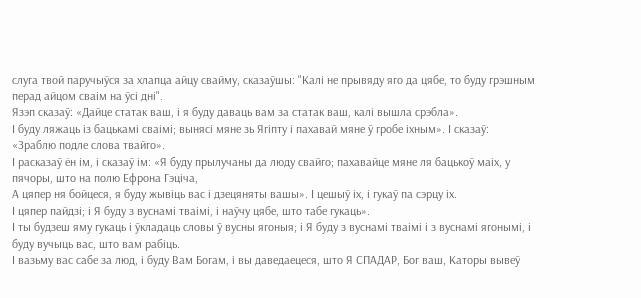слуга твой паручыўся за хлапца айцу свайму, сказаўшы: "Калі не прывяду яго да цябе, то буду грэшным перад айцом сваім на ўсі дні".
Язэп сказаў: «Дайце статак ваш, і я буду даваць вам за статак ваш, калі вышла срэбла».
І буду ляжаць із бацькамі сваімі; вынясі мяне зь Ягіпту і пахавай мяне ў гробе іхным». І сказаў: «Зраблю подле слова твайго».
І расказаў ён ім, і сказаў ім: «Я буду прылучаны да люду свайго; пахавайце мяне ля бацькоў маіх, у пячоры, што на полю Ефрона Гэціча,
А цяпер ня бойцеся, я буду жывіць вас і дзецяняты вашы». І цешыў іх, і гукаў па сэрцу іх.
І цяпер пайдзі; і Я буду з вуснамі тваімі, і наўчу цябе, што табе гукаць».
І ты будзеш яму гукаць і ўкладаць словы ў вусны ягоныя; і Я буду з вуснамі тваімі і з вуснамі ягонымі, і буду вучыць вас, што вам рабіць.
І вазьму вас сабе за люд, і буду Вам Богам, і вы даведаецеся, што Я СПАДАР, Бог ваш, Каторы вывеў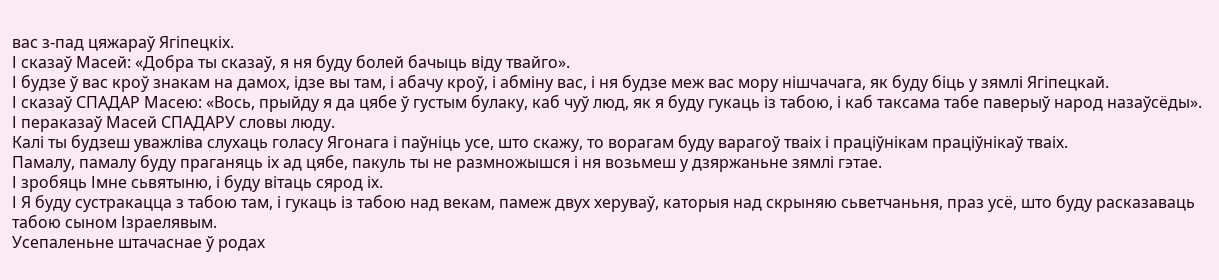вас з-пад цяжараў Ягіпецкіх.
І сказаў Масей: «Добра ты сказаў, я ня буду болей бачыць віду твайго».
І будзе ў вас кроў знакам на дамох, ідзе вы там, і абачу кроў, і абміну вас, і ня будзе меж вас мору нішчачага, як буду біць у зямлі Ягіпецкай.
І сказаў СПАДАР Масею: «Вось, прыйду я да цябе ў густым булаку, каб чуў люд, як я буду гукаць із табою, і каб таксама табе паверыў народ назаўсёды». І пераказаў Масей СПАДАРУ словы люду.
Калі ты будзеш уважліва слухаць голасу Ягонага і паўніць усе, што скажу, то ворагам буду варагоў тваіх і праціўнікам праціўнікаў тваіх.
Памалу, памалу буду праганяць іх ад цябе, пакуль ты не размножышся і ня возьмеш у дзяржаньне зямлі гэтае.
І зробяць Імне сьвятыню, і буду вітаць сярод іх.
І Я буду сустракацца з табою там, і гукаць із табою над векам, памеж двух херуваў, каторыя над скрыняю сьветчаньня, праз усё, што буду расказаваць табою сыном Ізраелявым.
Усепаленьне штачаснае ў родах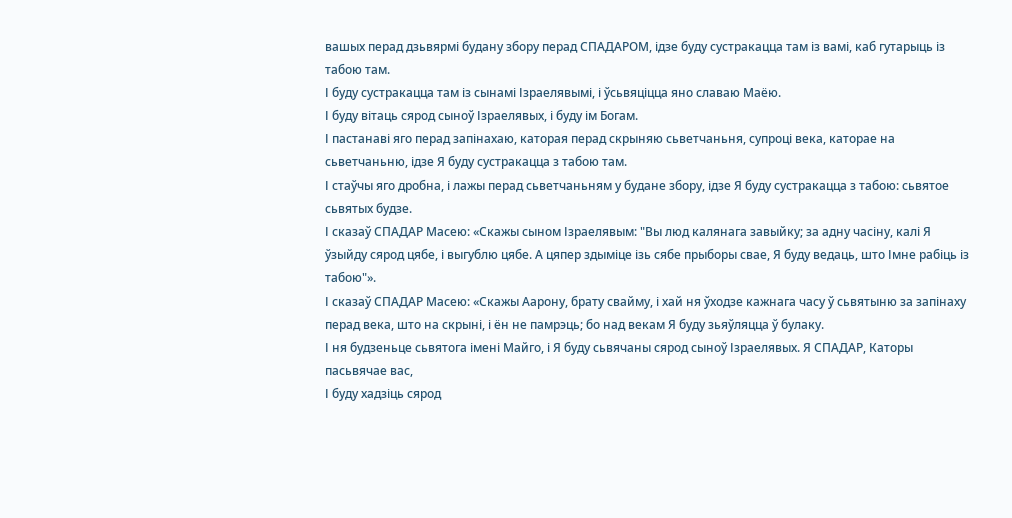вашых перад дзьвярмі будану збору перад СПАДАРОМ, ідзе буду сустракацца там із вамі, каб гутарыць із табою там.
І буду сустракацца там із сынамі Ізраелявымі, і ўсьвяціцца яно славаю Маёю.
І буду вітаць сярод сыноў Ізраелявых, і буду ім Богам.
І пастанаві яго перад запінахаю, каторая перад скрыняю сьветчаньня, супроці века, каторае на сьветчаньню, ідзе Я буду сустракацца з табою там.
І стаўчы яго дробна, і лажы перад сьветчаньням у будане збору, ідзе Я буду сустракацца з табою: сьвятое сьвятых будзе.
І сказаў СПАДАР Масею: «Скажы сыном Ізраелявым: "Вы люд калянага завыйку; за адну часіну, калі Я ўзыйду сярод цябе, і выгублю цябе. А цяпер здыміце ізь сябе прыборы свае, Я буду ведаць, што Імне рабіць із табою"».
І сказаў СПАДАР Масею: «Скажы Аарону, брату свайму, і хай ня ўходзе кажнага часу ў сьвятыню за запінаху перад века, што на скрыні, і ён не памрэць; бо над векам Я буду зьяўляцца ў булаку.
І ня будзеньце сьвятога імені Майго, і Я буду сьвячаны сярод сыноў Ізраелявых. Я СПАДАР, Каторы пасьвячае вас,
І буду хадзіць сярод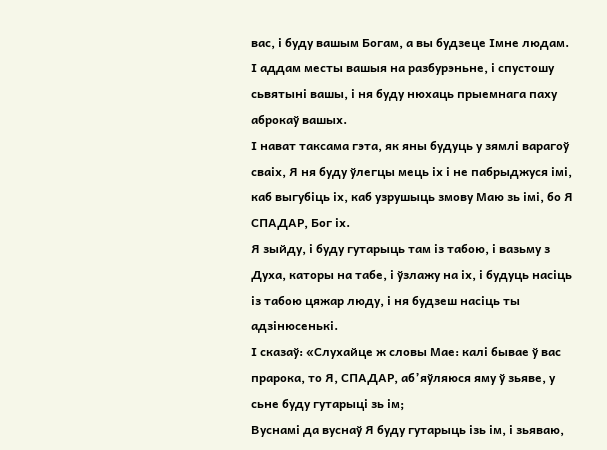вас, і буду вашым Богам, а вы будзеце Імне людам.
І аддам месты вашыя на разбурэньне, і спустошу сьвятыні вашы, і ня буду нюхаць прыемнага паху аброкаў вашых.
І нават таксама гэта, як яны будуць у зямлі варагоў сваіх, Я ня буду ўлегцы мець іх і не пабрыджуся імі, каб выгубіць іх, каб узрушыць змову Маю зь імі, бо Я СПАДАР, Бог іх.
Я зыйду, і буду гутарыць там із табою, і вазьму з Духа, каторы на табе, і ўзлажу на іх, і будуць насіць із табою цяжар люду, і ня будзеш насіць ты адзінюсенькі.
І сказаў: «Слухайце ж словы Мае: калі бывае ў вас прарока, то Я, СПАДАР, аб’яўляюся яму ў зьяве, у сьне буду гутарыці зь ім;
Вуснамі да вуснаў Я буду гутарыць ізь ім, і зьяваю,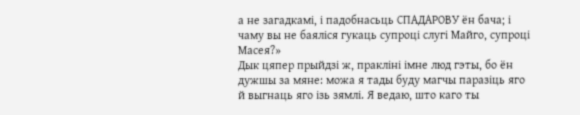а не загадкамі, і падобнасьць СПАДАРОВУ ён бача; і чаму вы не баяліся гукаць супроці слугі Майго, супроці Масея?»
Дык цяпер прыйдзі ж, пракліні імне люд гэты, бо ён дужшы за мяне: можа я тады буду магчы паразіць яго й выгнаць яго ізь зямлі. Я ведаю, што каго ты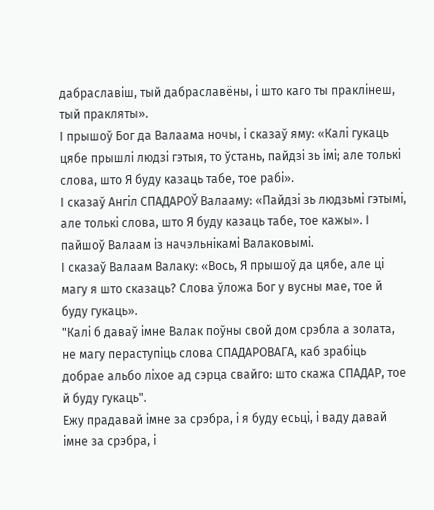дабраславіш, тый дабраславёны, і што каго ты праклінеш, тый пракляты».
І прышоў Бог да Валаама ночы, і сказаў яму: «Калі гукаць цябе прышлі людзі гэтыя, то ўстань, пайдзі зь імі; але толькі слова, што Я буду казаць табе, тое рабі».
І сказаў Ангіл СПАДАРОЎ Валааму: «Пайдзі зь людзьмі гэтымі, але толькі слова, што Я буду казаць табе, тое кажы». І пайшоў Валаам із начэльнікамі Валаковымі.
І сказаў Валаам Валаку: «Вось, Я прышоў да цябе, але ці магу я што сказаць? Слова ўложа Бог у вусны мае, тое й буду гукаць».
"Калі б даваў імне Валак поўны свой дом срэбла а золата, не магу пераступіць слова СПАДАРОВАГА, каб зрабіць добрае альбо ліхое ад сэрца свайго: што скажа СПАДАР, тое й буду гукаць".
Ежу прадавай імне за срэбра, і я буду есьці, і ваду давай імне за срэбра, і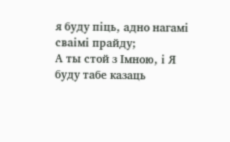я буду піць, адно нагамі сваімі прайду;
А ты стой з Імною, і Я буду табе казаць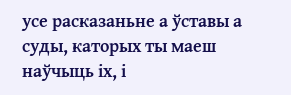усе расказаньне а ўставы а суды, каторых ты маеш наўчыць іх, і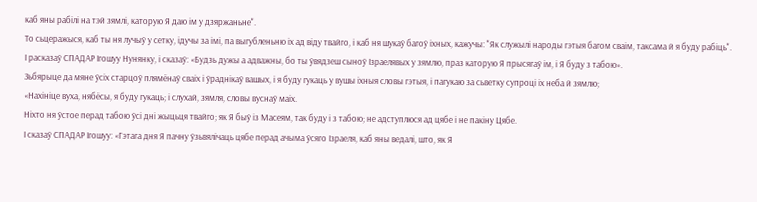каб яны рабілі на тэй зямлі, каторую Я даю ім у дзяржаньне".
То сьцеражыся, каб ты ня лучыў у сетку, ідучы за імі, па выгубленьню іх ад віду твайго, і каб ня шукаў багоў іхных, кажучы: "Як служылі народы гэтыя багом сваім, таксама й я буду рабіць".
І расказаў СПАДАР Ігошуу Нунянку, і сказаў: «Будзь дужы а адважны, бо ты ўвядзеш сыноў Ізраелявых у зямлю, праз каторую Я прысягаў ім, і Я буду з табою».
Зьбярыце да мяне ўсіх старцоў плямёнаў сваіх і ўраднікаў вашых, і я буду гукаць у вушы іхныя словы гэтыя, і пагукаю за сьветку супроці іх неба й зямлю;
«Нахініце вуха, нябёсы, я буду гукаць; і слухай, зямля, словы вуснаў маіх.
Ніхто ня ўстое перад табою ўсі дні жыцьця твайго; як Я быў із Масеям, так буду і з табою; не адступлюся ад цябе і не пакіну Цябе.
І сказаў СПАДАР Ігошуу: «Гэтага дня Я пачну ўзьвялічаць цябе перад ачыма ўсяго Ізраеля, каб яны ведалі, што, як Я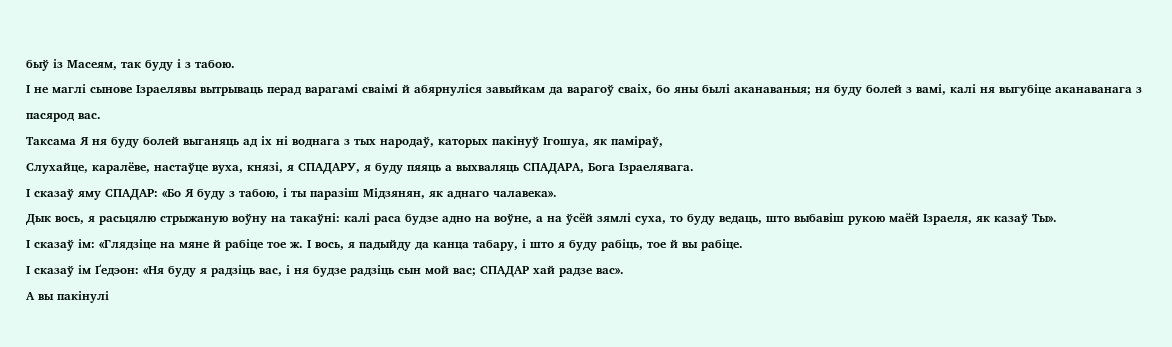быў із Масеям, так буду і з табою.
І не маглі сынове Ізраелявы вытрываць перад варагамі сваімі й абярнуліся завыйкам да варагоў сваіх, бо яны былі аканаваныя; ня буду болей з вамі, калі ня выгубіце аканаванага з пасярод вас.
Таксама Я ня буду болей выганяць ад іх ні воднага з тых народаў, каторых пакінуў Ігошуа, як паміраў,
Слухайце, каралёве, настаўце вуха, князі, я СПАДАРУ, я буду пяяць а выхваляць СПАДАРА, Бога Ізраелявага.
І сказаў яму СПАДАР: «Бо Я буду з табою, і ты паразіш Мідзянян, як аднаго чалавека».
Дык вось, я расьцялю стрыжаную воўну на такаўні: калі раса будзе адно на воўне, а на ўсёй зямлі суха, то буду ведаць, што выбавіш рукою маёй Ізраеля, як казаў Ты».
І сказаў ім: «Глядзіце на мяне й рабіце тое ж. І вось, я падыйду да канца табару, і што я буду рабіць, тое й вы рабіце.
І сказаў ім Ґедэон: «Ня буду я радзіць вас, і ня будзе радзіць сын мой вас; СПАДАР хай радзе вас».
А вы пакінулі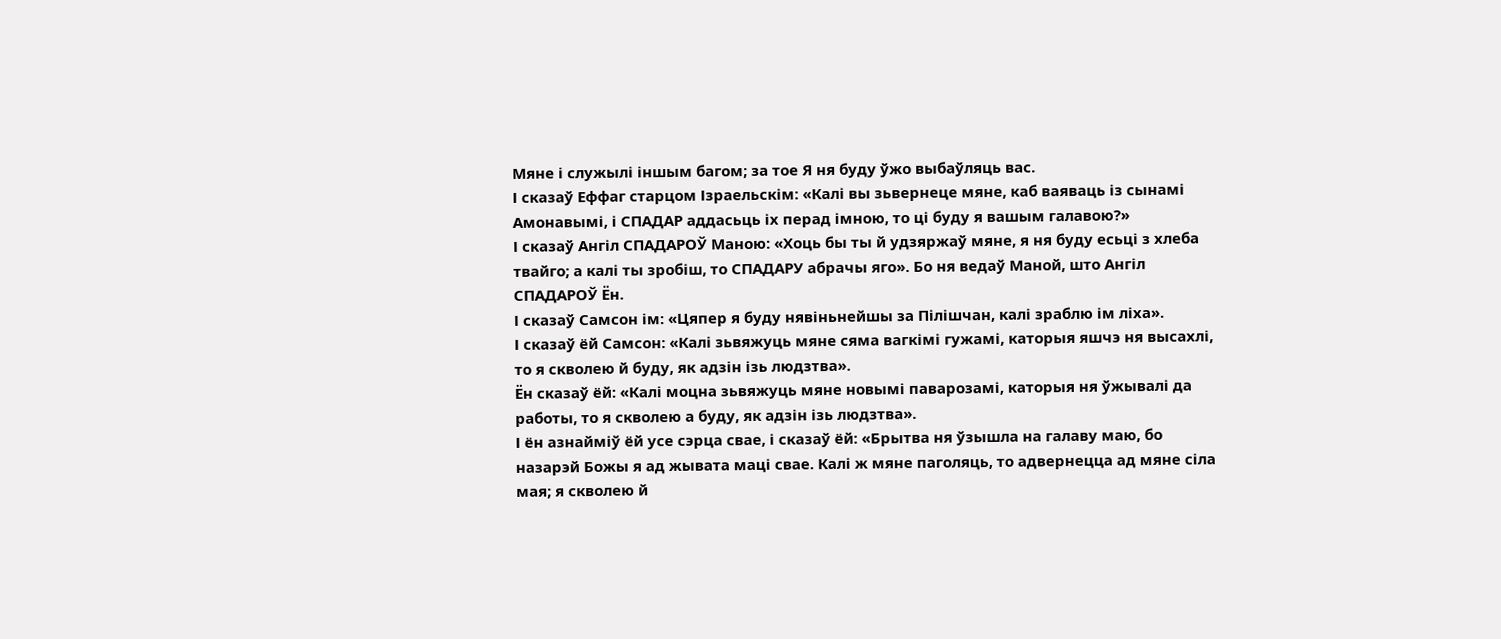Мяне і служылі іншым багом; за тое Я ня буду ўжо выбаўляць вас.
І сказаў Еффаг старцом Ізраельскім: «Калі вы зьвернеце мяне, каб ваяваць із сынамі Амонавымі, і СПАДАР аддасьць іх перад імною, то ці буду я вашым галавою?»
І сказаў Ангіл СПАДАРОЎ Маною: «Хоць бы ты й удзяржаў мяне, я ня буду есьці з хлеба твайго; а калі ты зробіш, то СПАДАРУ абрачы яго». Бо ня ведаў Маной, што Ангіл СПАДАРОЎ Ён.
І сказаў Самсон ім: «Цяпер я буду нявіньнейшы за Пілішчан, калі зраблю ім ліха».
І сказаў ёй Самсон: «Калі зьвяжуць мяне сяма вагкімі гужамі, каторыя яшчэ ня высахлі, то я скволею й буду, як адзін ізь людзтва».
Ён сказаў ёй: «Калі моцна зьвяжуць мяне новымі паварозамі, каторыя ня ўжывалі да работы, то я скволею а буду, як адзін ізь людзтва».
І ён азнайміў ёй усе сэрца свае, і сказаў ёй: «Брытва ня ўзышла на галаву маю, бо назарэй Божы я ад жывата маці свае. Калі ж мяне паголяць, то адвернецца ад мяне сіла мая; я скволею й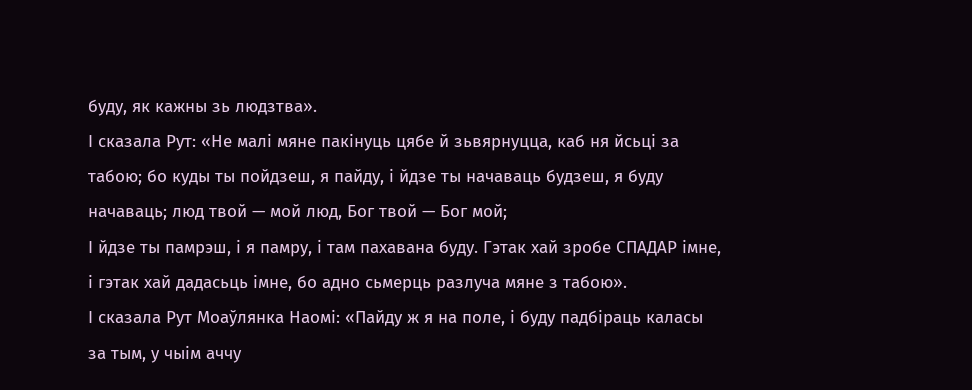буду, як кажны зь людзтва».
І сказала Рут: «Не малі мяне пакінуць цябе й зьвярнуцца, каб ня йсьці за табою; бо куды ты пойдзеш, я пайду, і йдзе ты начаваць будзеш, я буду начаваць; люд твой — мой люд, Бог твой — Бог мой;
І йдзе ты памрэш, і я памру, і там пахавана буду. Гэтак хай зробе СПАДАР імне, і гэтак хай дадасьць імне, бо адно сьмерць разлуча мяне з табою».
І сказала Рут Моаўлянка Наомі: «Пайду ж я на поле, і буду падбіраць каласы за тым, у чыім аччу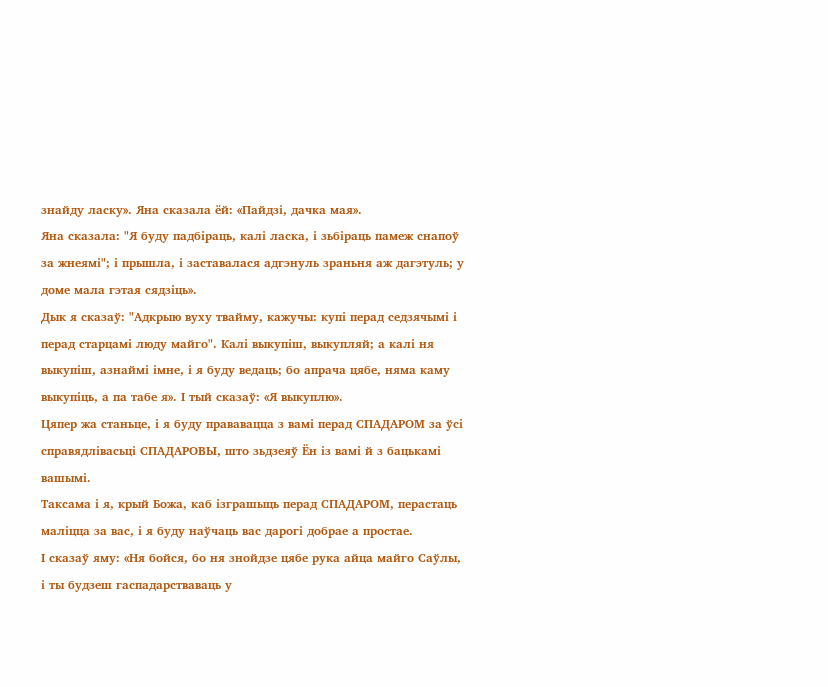знайду ласку». Яна сказала ёй: «Пайдзі, дачка мая».
Яна сказала: "Я буду падбіраць, калі ласка, і зьбіраць памеж снапоў за жнеямі"; і прышла, і заставалася адгэнуль зраньня аж дагэтуль; у доме мала гэтая сядзіць».
Дык я сказаў: "Адкрыю вуху твайму, кажучы: купі перад седзячымі і перад старцамі люду майго". Калі выкупіш, выкупляй; а калі ня выкупіш, азнаймі імне, і я буду ведаць; бо апрача цябе, няма каму выкупіць, а па табе я». І тый сказаў: «Я выкуплю».
Цяпер жа станьце, і я буду прававацца з вамі перад СПАДАРОМ за ўсі справядлівасьці СПАДАРОВЫ, што зьдзеяў Ён із вамі й з бацькамі вашымі.
Таксама і я, крый Божа, каб ізграшыць перад СПАДАРОМ, перастаць маліцца за вас, і я буду наўчаць вас дарогі добрае а простае.
І сказаў яму: «Ня бойся, бо ня знойдзе цябе рука айца майго Саўлы, і ты будзеш гаспадарстваваць у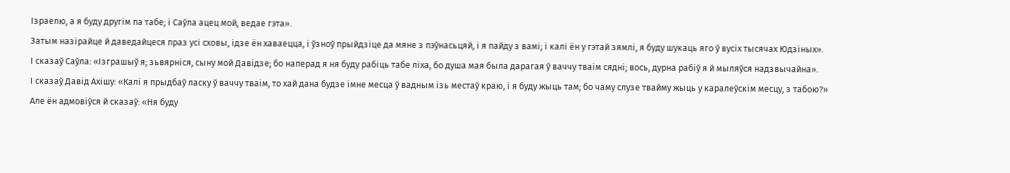Ізраелю, а я буду другім па табе; і Саўла ацец мой, ведае гэта».
Затым назірайце й даведайцеся праз усі сховы, ідзе ён хаваецца, і ўзноў прыйдзіце да мяне з пэўнасьцяй, і я пайду з вамі; і калі ён у гэтай зямлі, я буду шукаць яго ў вусіх тысячах Юдзіных».
І сказаў Саўла: «Ізграшыў я; зьвярніся, сыну мой Давідзе; бо наперад я ня буду рабіць табе ліха, бо душа мая была дарагая ў ваччу тваім сядні; вось, дурна рабіў я й мыляўся надзвычайна».
І сказаў Давід Ахішу: «Калі я прыдбаў ласку ў ваччу тваім, то хай дана будзе імне месца ў вадным ізь местаў краю, і я буду жыць там; бо чаму слузе твайму жыць у каралеўскім месцу, з табою?»
Але ён адмовіўся й сказаў: «Ня буду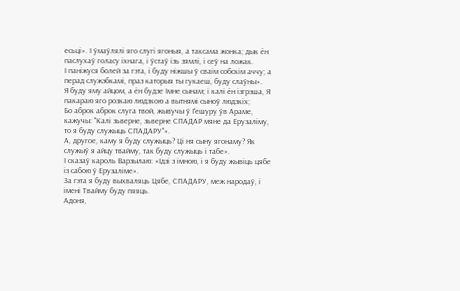есьці». І ўмаўлялі яго слугі ягоныя, а таксама жонка; дык ён паслухаў голасу іхнага, і ўстаў ізь зямлі, і сеў на ложак.
І паніжуся болей за гэта, і буду ніжшы ў сваім собскім аччу; а перад служэбкамі, праз каторыя ты гукаеш, буду слаўны».
Я буду яму айцом, а ён будзе Імне сынам; і калі ён ізгрэша, Я пакараю яго розкаю людзкою а вытнямі сыноў людзкіх;
Бо аброк аброк слуга твой, жывучы ў Ґешуру ўв Араме, кажучы: "Калі зьверне, зьверне СПАДАР мяне да Ерузаліму, то я буду служыць СПАДАРУ"».
А, другое, каму я буду служыць? Ці ня сыну ягонаму? Як служыў я айцу твайму, так буду служыць і табе».
І сказаў кароль Варзылаю: «Ідзі з імною, і я буду жывіць цябе із сабою ў Ерузаліме».
За гэта я буду выхваляць Цябе, СПАДАРУ, меж народаў, і імені Твайму буду пяяць.
Адоня,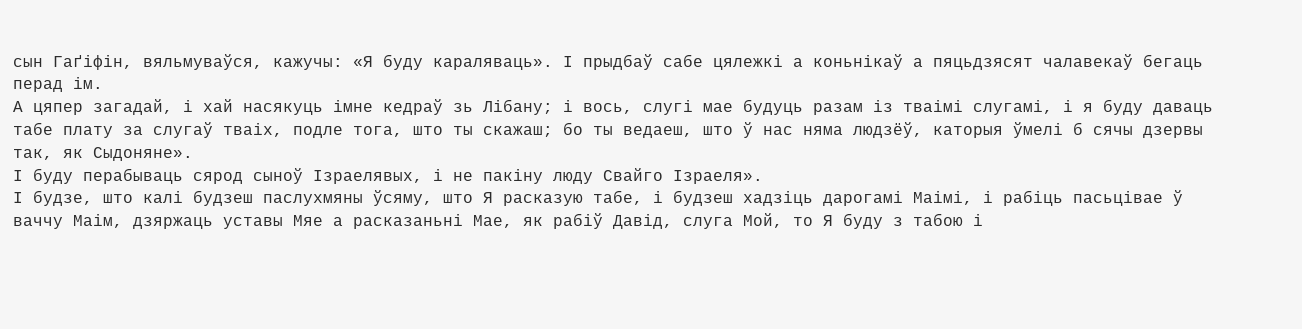сын Гаґіфін, вяльмуваўся, кажучы: «Я буду караляваць». І прыдбаў сабе цялежкі а коньнікаў а пяцьдзясят чалавекаў бегаць перад ім.
А цяпер загадай, і хай насякуць імне кедраў зь Лібану; і вось, слугі мае будуць разам із тваімі слугамі, і я буду даваць табе плату за слугаў тваіх, подле тога, што ты скажаш; бо ты ведаеш, што ў нас няма людзёў, каторыя ўмелі б сячы дзервы так, як Сыдоняне».
І буду перабываць сярод сыноў Ізраелявых, і не пакіну люду Свайго Ізраеля».
І будзе, што калі будзеш паслухмяны ўсяму, што Я расказую табе, і будзеш хадзіць дарогамі Маімі, і рабіць пасьцівае ў ваччу Маім, дзяржаць уставы Мяе а расказаньні Мае, як рабіў Давід, слуга Мой, то Я буду з табою і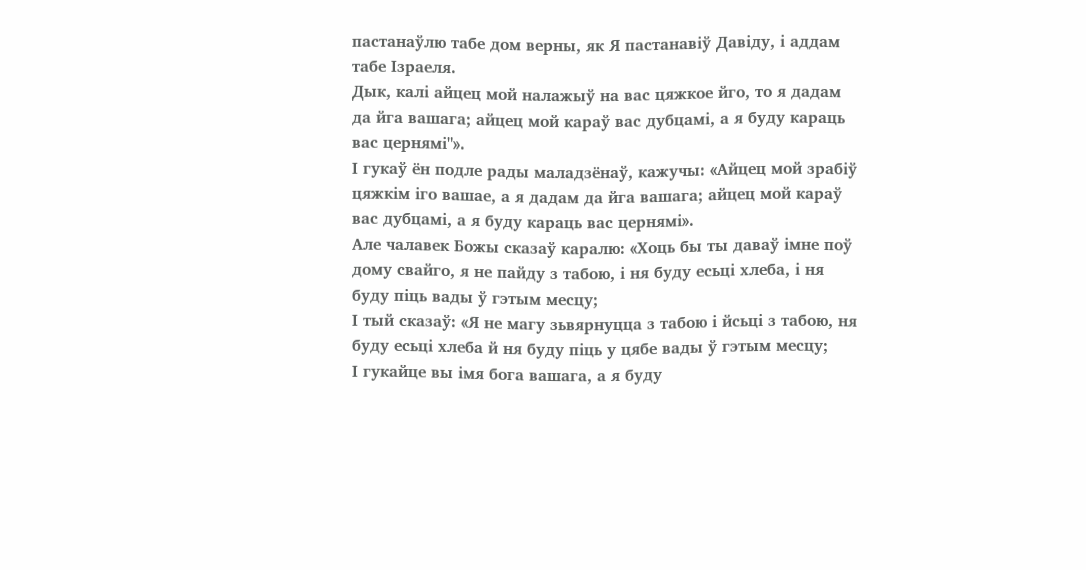пастанаўлю табе дом верны, як Я пастанавіў Давіду, і аддам табе Ізраеля.
Дык, калі айцец мой налажыў на вас цяжкое йго, то я дадам да йга вашага; айцец мой караў вас дубцамі, а я буду караць вас цернямі"».
І гукаў ён подле рады маладзёнаў, кажучы: «Айцец мой зрабіў цяжкім іго вашае, а я дадам да йга вашага; айцец мой караў вас дубцамі, а я буду караць вас цернямі».
Але чалавек Божы сказаў каралю: «Хоць бы ты даваў імне поў дому свайго, я не пайду з табою, і ня буду есьці хлеба, і ня буду піць вады ў гэтым месцу;
І тый сказаў: «Я не магу зьвярнуцца з табою і йсьці з табою, ня буду есьці хлеба й ня буду піць у цябе вады ў гэтым месцу;
І гукайце вы імя бога вашага, а я буду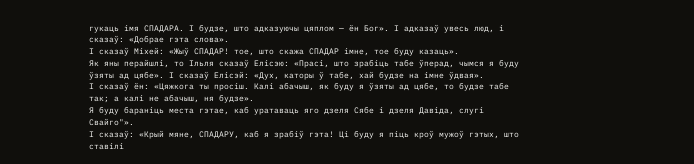гукаць імя СПАДАРА. І будзе, што адказуючы цяплом — ён Бог». І адказаў увесь люд, і сказаў: «Добрае гэта слова».
І сказаў Міхей: «Жыў СПАДАР! тое, што скажа СПАДАР імне, тое буду казаць».
Як яны перайшлі, то Ільля сказаў Елісэю: «Прасі, што зрабіць табе ўперад, чымся я буду ўзяты ад цябе». І сказаў Елісэй: «Дух, каторы ў табе, хай будзе на імне ўдвая».
І сказаў ён: «Цяжкога ты просіш. Калі абачыш, як буду я ўзяты ад цябе, то будзе табе так; а калі не абачыш, ня будзе».
Я буду бараніць места гэтае, каб уратаваць яго дзеля Сябе і дзеля Давіда, слугі Свайго"».
І сказаў: «Крый мяне, СПАДАРУ, каб я зрабіў гэта! Ці буду я піць кроў мужоў гэтых, што ставілі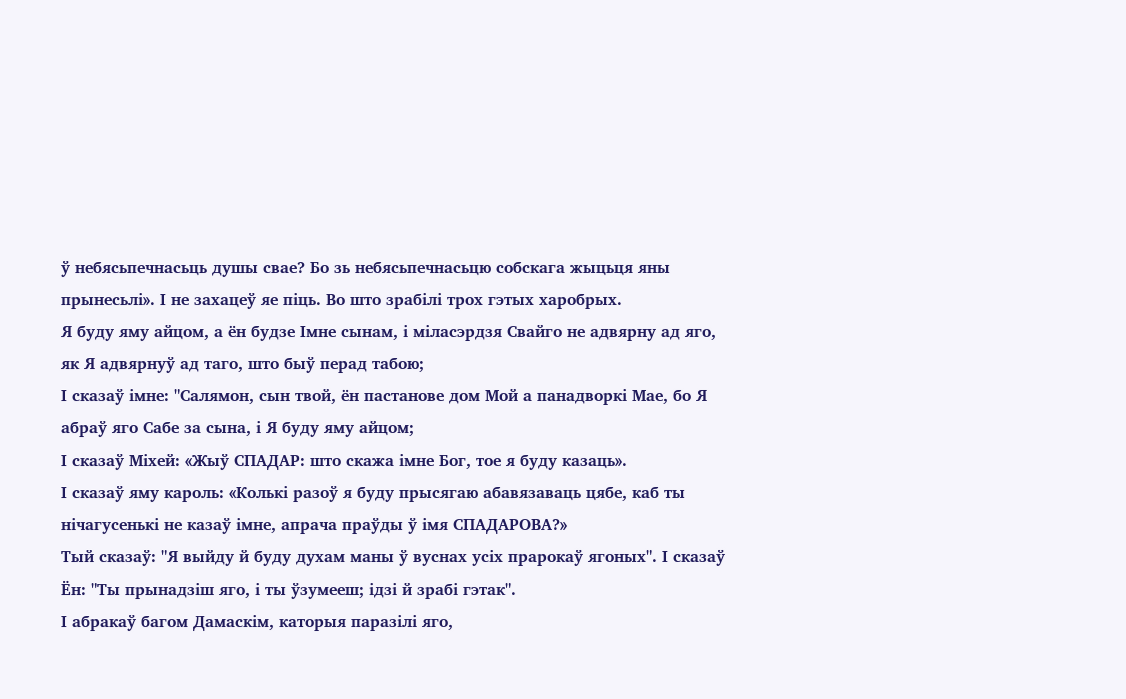ў небясьпечнасьць душы свае? Бо зь небясьпечнасьцю собскага жыцьця яны прынесьлі». І не захацеў яе піць. Во што зрабілі трох гэтых харобрых.
Я буду яму айцом, а ён будзе Імне сынам, і міласэрдзя Свайго не адвярну ад яго, як Я адвярнуў ад таго, што быў перад табою;
І сказаў імне: "Салямон, сын твой, ён пастанове дом Мой а панадворкі Мае, бо Я абраў яго Сабе за сына, і Я буду яму айцом;
І сказаў Міхей: «Жыў СПАДАР: што скажа імне Бог, тое я буду казаць».
І сказаў яму кароль: «Колькі разоў я буду прысягаю абавязаваць цябе, каб ты нічагусенькі не казаў імне, апрача праўды ў імя СПАДАРОВА?»
Тый сказаў: "Я выйду й буду духам маны ў вуснах усіх прарокаў ягоных". І сказаў Ён: "Ты прынадзіш яго, і ты ўзумееш; ідзі й зрабі гэтак".
І абракаў багом Дамаскім, каторыя паразілі яго,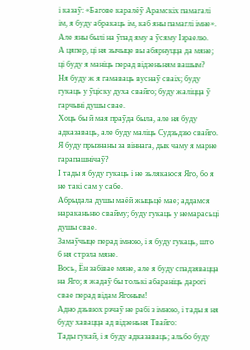і казаў: «Багове каралёў Арамскіх памагалі ім, я буду абракаць ім, каб яны памаглі імне». Але яны былі на ўпад яму а ўсяму Ізраелю.
А цяпер, ці ня зычыце вы абярнуцца да мяне; ці буду я маніць перад відзеньням вашым?
Ня буду ж я гамаваць вуснаў сваіх; буду гукаць у ўціску духа свайго; буду жаліцца ў гарчыні душы свае.
Хоць бы й мая праўда была, але ня буду адказаваць, але буду маліць Судзьдзю свайго.
Я буду прызнаны за віннага, дык чаму я марне гарапашнічаў?
І тады я буду гукаць і не зьлякаюся Яго, бо я не такі сам у сабе.
Абрыдала душы маёй жыцьцё мае; аддамся нараканьню свайму; буду гукаць у немарасьці душы свае.
Замаўчыце перад імною, і я буду гукаць, што б ня стрэла мяне.
Вось, Ён забівае мяне, але я буду спадзявацца на Яго; я жадаў бы толькі абараніць дарогі свае перад відам Ягоным!
Адно дзьвюх рэчаў не рабі з імною, і тады я ня буду хавацца ад відзеньня Твайго:
Тады гукай, і я буду адказаваць; альбо буду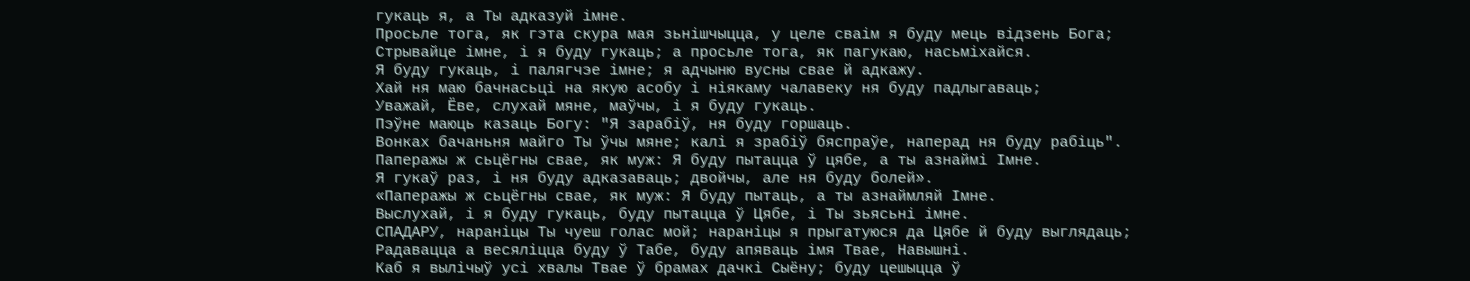гукаць я, а Ты адказуй імне.
Просьле тога, як гэта скура мая зьнішчыцца, у целе сваім я буду мець відзень Бога;
Стрывайце імне, і я буду гукаць; а просьле тога, як пагукаю, насьміхайся.
Я буду гукаць, і палягчэе імне; я адчыню вусны свае й адкажу.
Хай ня маю бачнасьці на якую асобу і ніякаму чалавеку ня буду падлыгаваць;
Уважай, Ёве, слухай мяне, маўчы, і я буду гукаць.
Пэўне маюць казаць Богу: "Я зарабіў, ня буду горшаць.
Вонках бачаньня майго Ты ўчы мяне; калі я зрабіў бяспраўе, наперад ня буду рабіць".
Паперажы ж сьцёгны свае, як муж: Я буду пытацца ў цябе, а ты азнаймі Імне.
Я гукаў раз, і ня буду адказаваць; двойчы, але ня буду болей».
«Паперажы ж сьцёгны свае, як муж: Я буду пытаць, а ты азнаймляй Імне.
Выслухай, і я буду гукаць, буду пытацца ў Цябе, і Ты зьясьні імне.
СПАДАРУ, нараніцы Ты чуеш голас мой; нараніцы я прыгатуюся да Цябе й буду выглядаць;
Радавацца а весяліцца буду ў Табе, буду апяваць імя Твае, Навышні.
Каб я вылічыў усі хвалы Твае ў брамах дачкі Сыёну; буду цешыцца ў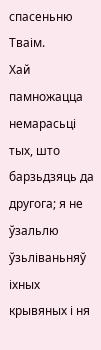спасеньню Тваім.
Хай памножацца немарасьці тых, што барзьдзяць да другога; я не ўзальлю ўзьліваньняў іхных крывяных і ня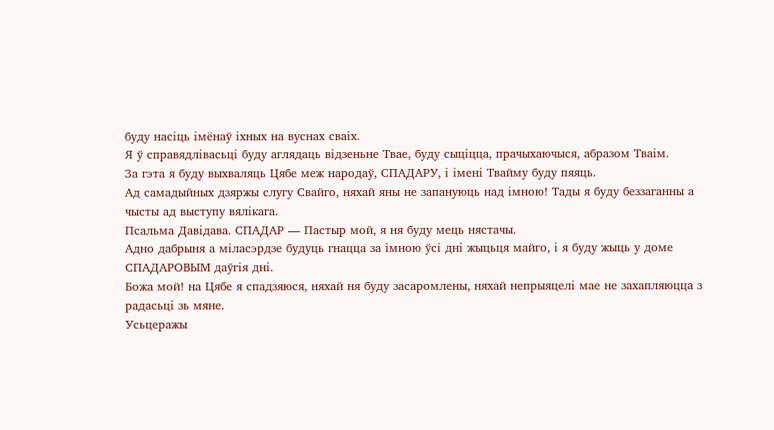буду насіць імёнаў іхных на вуснах сваіх.
Я ў справядлівасьці буду аглядаць відзеньне Твае, буду сыціцца, прачыхаючыся, абразом Тваім.
За гэта я буду выхваляць Цябе меж народаў, СПАДАРУ, і імені Твайму буду пяяць.
Ад самадыйных дзяржы слугу Свайго, няхай яны не запануюць над імною! Тады я буду беззаганны а чысты ад выступу вялікага.
Псальма Давідава. СПАДАР — Пастыр мой, я ня буду мець нястачы.
Адно дабрыня а міласэрдзе будуць гнацца за імною ўсі дні жыцьця майго, і я буду жыць у доме СПАДАРОВЫМ даўгія дні.
Божа мой! на Цябе я спадзяюся, няхай ня буду засаромлены, няхай непрыяцелі мае не захапляюцца з радасьці зь мяне.
Усьцеражы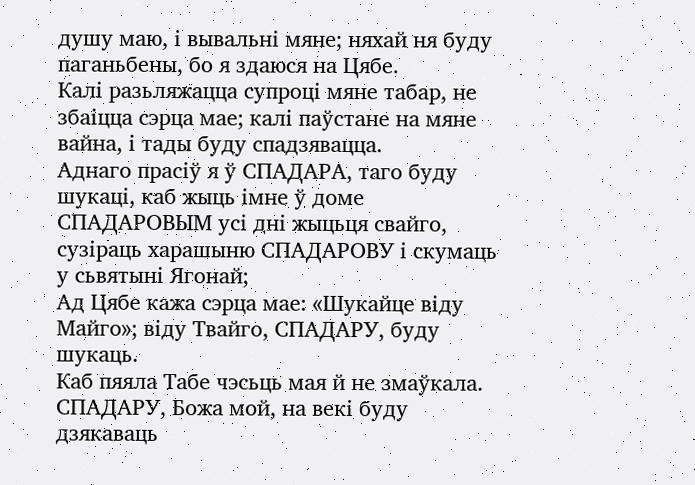душу маю, і вывальні мяне; няхай ня буду паганьбены, бо я здаюся на Цябе.
Калі разьляжацца супроці мяне табар, не збаіцца сэрца мае; калі паўстане на мяне вайна, і тады буду спадзявацца.
Аднаго прасіў я ў СПАДАРА, таго буду шукаці, каб жыць імне ў доме СПАДАРОВЫМ усі дні жыцьця свайго, сузіраць харашыню СПАДАРОВУ і скумаць у сьвятыні Ягонай;
Ад Цябе кажа сэрца мае: «Шукайце віду Майго»; віду Твайго, СПАДАРУ, буду шукаць.
Каб пяяла Табе чэсьць мая й не змаўкала. СПАДАРУ, Божа мой, на векі буду дзякаваць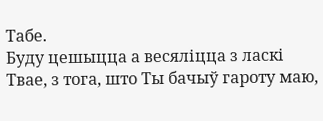Табе.
Буду цешыцца а весяліцца з ласкі Твае, з тога, што Ты бачыў гароту маю,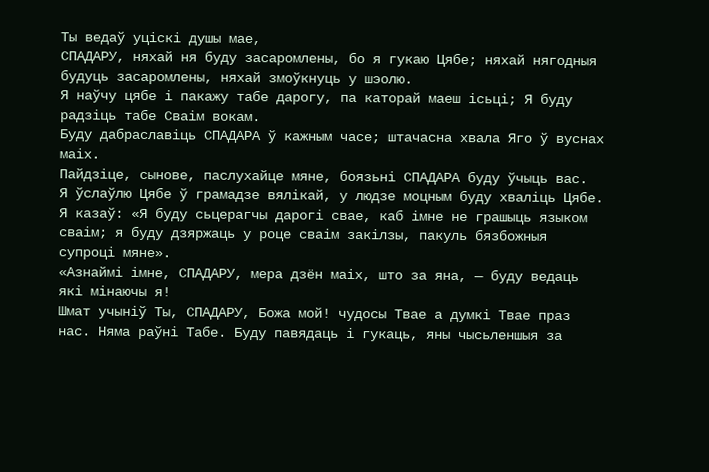Ты ведаў уціскі душы мае,
СПАДАРУ, няхай ня буду засаромлены, бо я гукаю Цябе; няхай нягодныя будуць засаромлены, няхай змоўкнуць у шэолю.
Я наўчу цябе і пакажу табе дарогу, па каторай маеш ісьці; Я буду радзіць табе Сваім вокам.
Буду дабраславіць СПАДАРА ў кажным часе; штачасна хвала Яго ў вуснах маіх.
Пайдзіце, сынове, паслухайце мяне, боязьні СПАДАРА буду ўчыць вас.
Я ўслаўлю Цябе ў грамадзе вялікай, у людзе моцным буду хваліць Цябе.
Я казаў: «Я буду сьцерагчы дарогі свае, каб імне не грашыць языком сваім; я буду дзяржаць у роце сваім закілзы, пакуль бязбожныя супроці мяне».
«Азнаймі імне, СПАДАРУ, мера дзён маіх, што за яна, — буду ведаць які мінаючы я!
Шмат учыніў Ты, СПАДАРУ, Божа мой! чудосы Твае а думкі Твае праз нас. Няма раўні Табе. Буду павядаць і гукаць, яны чысьленшыя за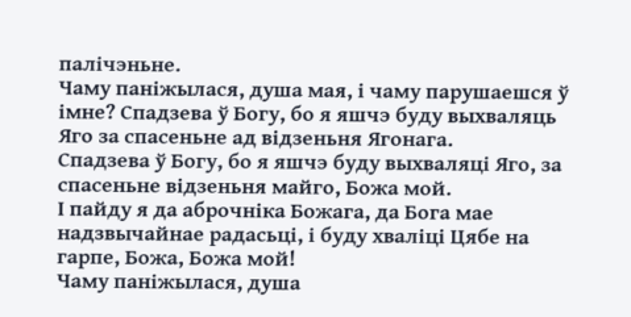палічэньне.
Чаму паніжылася, душа мая, і чаму парушаешся ў імне? Спадзева ў Богу, бо я яшчэ буду выхваляць Яго за спасеньне ад відзеньня Ягонага.
Спадзева ў Богу, бо я яшчэ буду выхваляці Яго, за спасеньне відзеньня майго, Божа мой.
І пайду я да аброчніка Божага, да Бога мае надзвычайнае радасьці, і буду хваліці Цябе на гарпе, Божа, Божа мой!
Чаму паніжылася, душа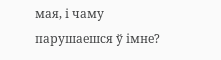мая, і чаму парушаешся ў імне?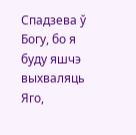Спадзева ў Богу, бо я буду яшчэ выхваляць Яго,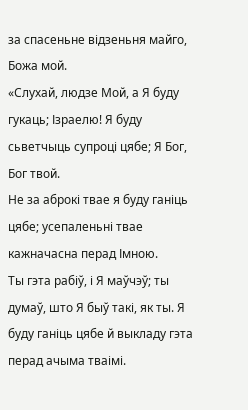за спасеньне відзеньня майго, Божа мой.
«Слухай, людзе Мой, а Я буду гукаць; Ізраелю! Я буду сьветчыць супроці цябе; Я Бог, Бог твой.
Не за аброкі твае я буду ганіць цябе; усепаленьні твае кажначасна перад Імною.
Ты гэта рабіў, і Я маўчэў; ты думаў, што Я быў такі, як ты. Я буду ганіць цябе й выкладу гэта перад ачыма тваімі.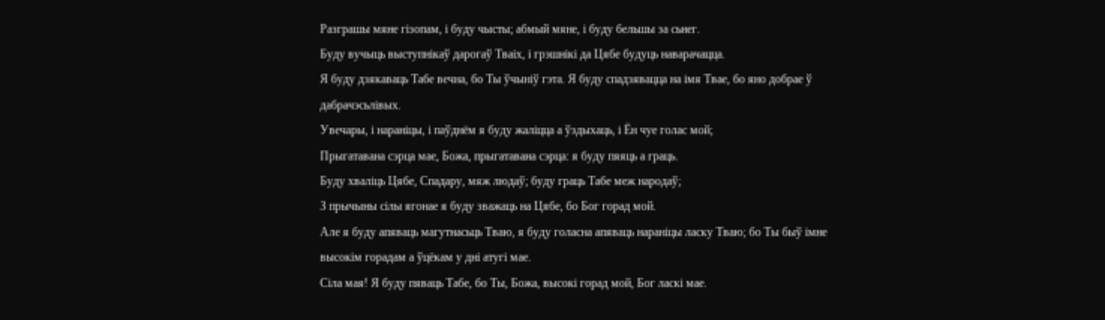Разграшы мяне гізопам, і буду чысты; абмый мяне, і буду бельшы за сьнег.
Буду вучыць выступнікаў дарогаў Тваіх, і грэшнікі да Цябе будуць наварачацца.
Я буду дзякаваць Табе вечна, бо Ты ўчыніў гэта. Я буду спадзявацца на імя Твае, бо яно добрае ў дабрачэсьлівых.
Увечары, і нараніцы, і паўднём я буду жаліцца а ўздыхаць, і Ён чуе голас мой;
Прыгатавана сэрца мае, Божа, прыгатавана сэрца: я буду пяяць а граць.
Буду хваліць Цябе, Спадару, мяж людаў; буду граць Табе меж народаў;
З прычыны сілы ягонае я буду зважаць на Цябе, бо Бог горад мой.
Але я буду апяваць магутнасьць Тваю, я буду голасна апяваць нараніцы ласку Тваю; бо Ты быў імне высокім горадам а ўцёкам у дні атугі мае.
Сіла мая! Я буду пяваць Табе, бо Ты, Божа, высокі горад мой, Бог ласкі мае.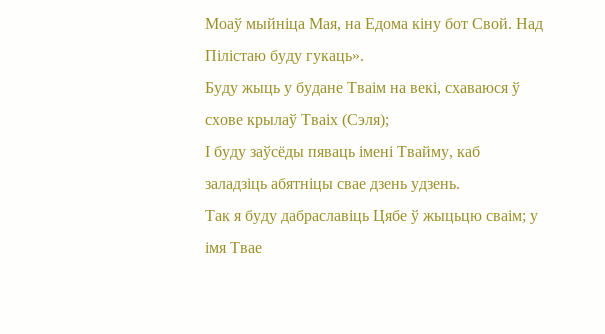Моаў мыйніца Мая, на Едома кіну бот Свой. Над Пілістаю буду гукаць».
Буду жыць у будане Тваім на векі, схаваюся ў схове крылаў Тваіх (Сэля);
І буду заўсёды пяваць імені Твайму, каб заладзіць абятніцы свае дзень удзень.
Так я буду дабраславіць Цябе ў жыцьцю сваім; у імя Твае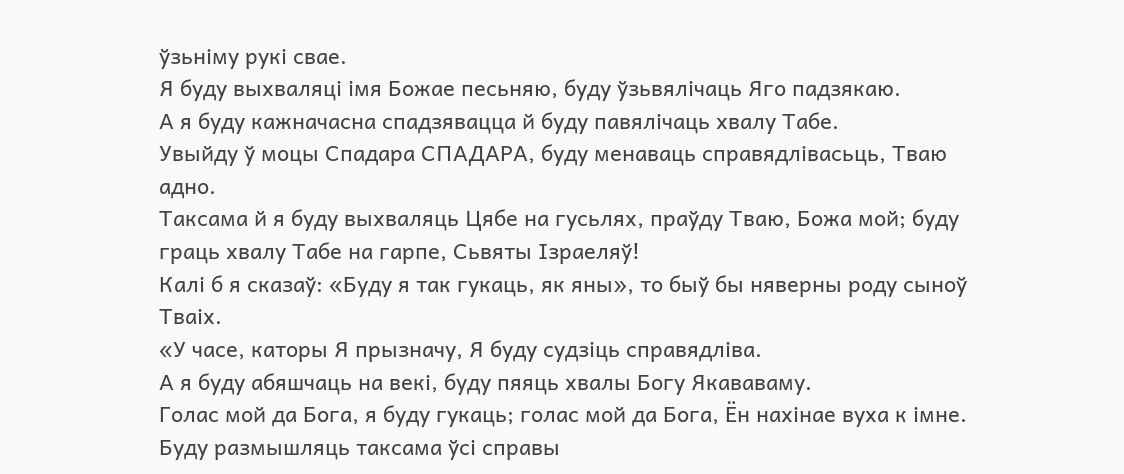ўзьніму рукі свае.
Я буду выхваляці імя Божае песьняю, буду ўзьвялічаць Яго падзякаю.
А я буду кажначасна спадзявацца й буду павялічаць хвалу Табе.
Увыйду ў моцы Спадара СПАДАРА, буду менаваць справядлівасьць, Тваю адно.
Таксама й я буду выхваляць Цябе на гусьлях, праўду Тваю, Божа мой; буду граць хвалу Табе на гарпе, Сьвяты Ізраеляў!
Калі б я сказаў: «Буду я так гукаць, як яны», то быў бы няверны роду сыноў Тваіх.
«У часе, каторы Я прызначу, Я буду судзіць справядліва.
А я буду абяшчаць на векі, буду пяяць хвалы Богу Якававаму.
Голас мой да Бога, я буду гукаць; голас мой да Бога, Ён нахінае вуха к імне.
Буду размышляць таксама ўсі справы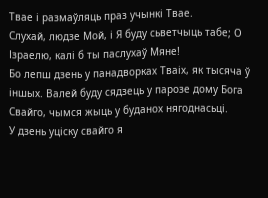Твае і размаўляць праз учынкі Твае.
Слухай, людзе Мой, і Я буду сьветчыць табе; О Ізраелю, калі б ты паслухаў Мяне!
Бо лепш дзень у панадворках Тваіх, як тысяча ў іншых. Валей буду сядзець у парозе дому Бога Свайго, чымся жыць у буданох нягоднасьці.
У дзень уціску свайго я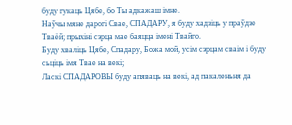буду гукаць Цябе, бо Ты адкажаш імне.
Наўчы мяне дарогі Свае, СПАДАРУ, я буду хадзіць у праўдзе Тваёй; прыхіні сэрца мае баяцца імені Твайго.
Буду хваліць Цябе, Спадару, Божа мой, усім сэрцам сваім і буду сьціць імя Твае на векі;
Ласкі СПАДАРОВЫ буду апяваць на векі, ад пакаленьня да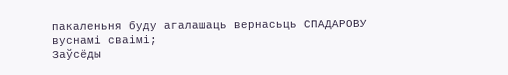пакаленьня буду агалашаць вернасьць СПАДАРОВУ вуснамі сваімі;
Заўсёды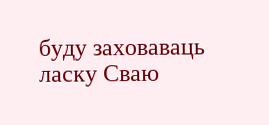буду заховаваць ласку Сваю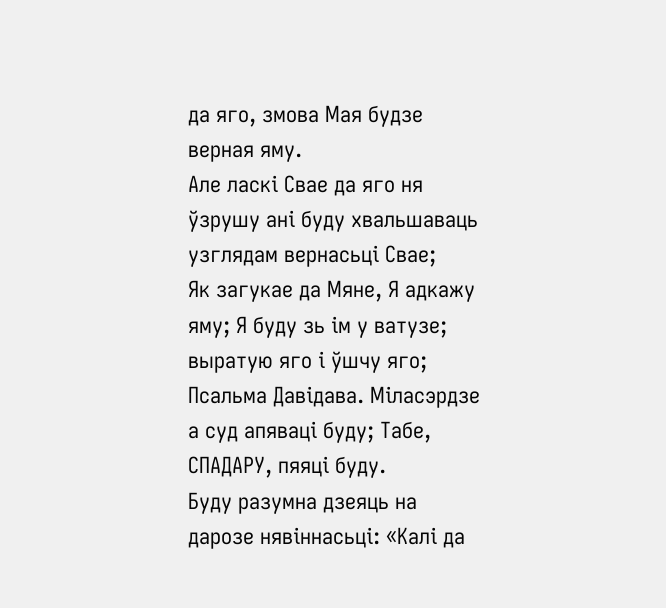да яго, змова Мая будзе верная яму.
Але ласкі Свае да яго ня ўзрушу ані буду хвальшаваць узглядам вернасьці Свае;
Як загукае да Мяне, Я адкажу яму; Я буду зь ім у ватузе; выратую яго і ўшчу яго;
Псальма Давідава. Міласэрдзе а суд апяваці буду; Табе, СПАДАРУ, пяяці буду.
Буду разумна дзеяць на дарозе нявіннасьці: «Калі да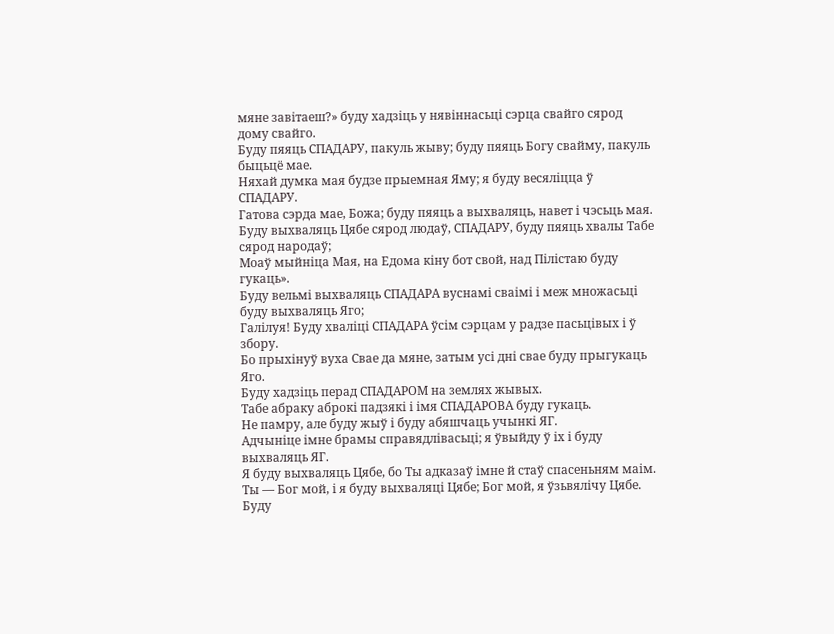мяне завітаеш?» буду хадзіць у нявіннасьці сэрца свайго сярод дому свайго.
Буду пяяць СПАДАРУ, пакуль жыву; буду пяяць Богу свайму, пакуль быцьцё мае.
Няхай думка мая будзе прыемная Яму; я буду весяліцца ў СПАДАРУ.
Гатова сэрда мае, Божа; буду пяяць а выхваляць, навет і чэсьць мая.
Буду выхваляць Цябе сярод людаў, СПАДАРУ, буду пяяць хвалы Табе сярод народаў;
Моаў мыйніца Мая, на Едома кіну бот свой, над Пілістаю буду гукаць».
Буду вельмі выхваляць СПАДАРА вуснамі сваімі і меж множасьці буду выхваляць Яго;
Галілуя! Буду хваліці СПАДАРА ўсім сэрцам у радзе пасьцівых і ў збору.
Бо прыхінуў вуха Свае да мяне, затым усі дні свае буду прыгукаць Яго.
Буду хадзіць перад СПАДАРОМ на землях жывых.
Табе абраку аброкі падзякі і імя СПАДАРОВА буду гукаць.
Не памру, але буду жыў і буду абяшчаць учынкі ЯГ.
Адчыніце імне брамы справядлівасьці; я ўвыйду ў іх і буду выхваляць ЯГ.
Я буду выхваляць Цябе, бо Ты адказаў імне й стаў спасеньням маім.
Ты — Бог мой, і я буду выхваляці Цябе; Бог мой, я ўзьвялічу Цябе.
Буду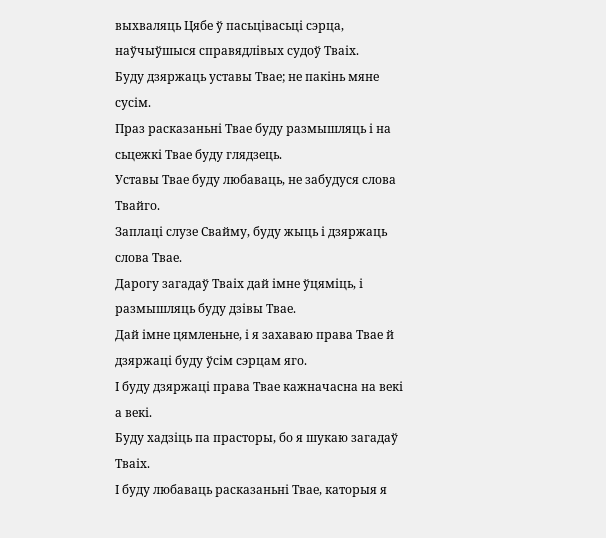выхваляць Цябе ў пасьцівасьці сэрца, наўчыўшыся справядлівых судоў Тваіх.
Буду дзяржаць уставы Твае; не пакінь мяне сусім.
Праз расказаньні Твае буду размышляць і на сьцежкі Твае буду глядзець.
Уставы Твае буду любаваць, не забудуся слова Твайго.
Заплаці слузе Свайму, буду жыць і дзяржаць слова Твае.
Дарогу загадаў Тваіх дай імне ўцяміць, і размышляць буду дзівы Твае.
Дай імне цямленьне, і я захаваю права Твае й дзяржаці буду ўсім сэрцам яго.
І буду дзяржаці права Твае кажначасна на векі а векі.
Буду хадзіць па прасторы, бо я шукаю загадаў Тваіх.
І буду любаваць расказаньні Твае, каторыя я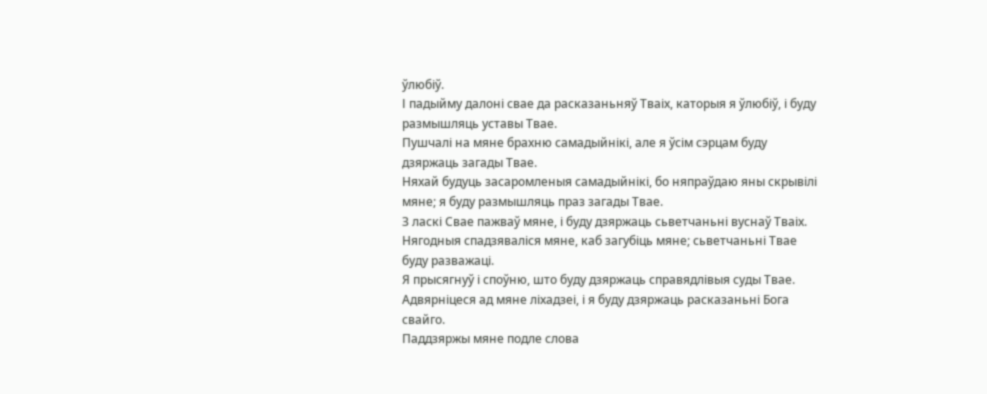ўлюбіў.
І падыйму далоні свае да расказаньняў Тваіх, каторыя я ўлюбіў, і буду размышляць уставы Твае.
Пушчалі на мяне брахню самадыйнікі, але я ўсім сэрцам буду дзяржаць загады Твае.
Няхай будуць засаромленыя самадыйнікі, бо няпраўдаю яны скрывілі мяне; я буду размышляць праз загады Твае.
З ласкі Свае пажваў мяне, і буду дзяржаць сьветчаньні вуснаў Тваіх.
Нягодныя спадзяваліся мяне, каб загубіць мяне; сьветчаньні Твае буду разважаці.
Я прысягнуў і споўню, што буду дзяржаць справядлівыя суды Твае.
Адвярніцеся ад мяне ліхадзеі, і я буду дзяржаць расказаньні Бога свайго.
Паддзяржы мяне подле слова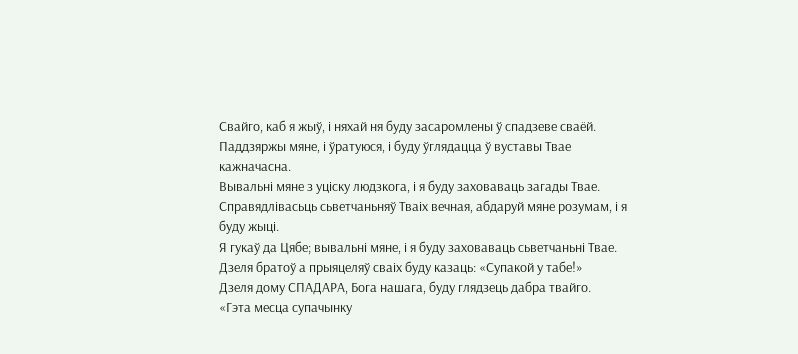Свайго, каб я жыў, і няхай ня буду засаромлены ў спадзеве сваёй.
Паддзяржы мяне, і ўратуюся, і буду ўглядацца ў вуставы Твае кажначасна.
Вывальні мяне з уціску людзкога, і я буду заховаваць загады Твае.
Справядлівасьць сьветчаньняў Тваіх вечная, абдаруй мяне розумам, і я буду жыці.
Я гукаў да Цябе; вывальні мяне, і я буду заховаваць сьветчаньні Твае.
Дзеля братоў а прыяцеляў сваіх буду казаць: «Супакой у табе!»
Дзеля дому СПАДАРА, Бога нашага, буду глядзець дабра твайго.
«Гэта месца супачынку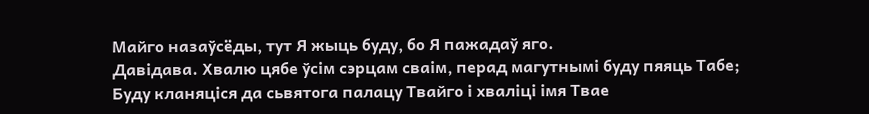Майго назаўсёды, тут Я жыць буду, бо Я пажадаў яго.
Давідава. Хвалю цябе ўсім сэрцам сваім, перад магутнымі буду пяяць Табе;
Буду кланяціся да сьвятога палацу Твайго і хваліці імя Твае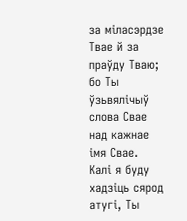за міласэрдзе Твае й за праўду Тваю; бо Ты ўзьвялічыў слова Свае над кажнае імя Свае.
Калі я буду хадзіць сярод атугі, Ты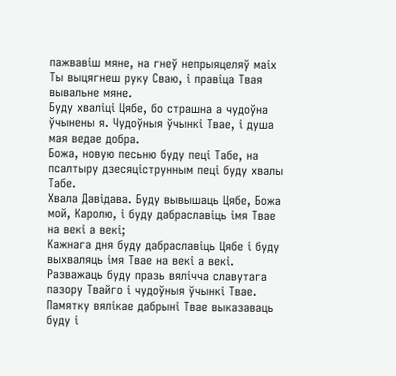пажвавіш мяне, на гнеў непрыяцеляў маіх Ты выцягнеш руку Сваю, і правіца Твая вывальне мяне.
Буду хваліці Цябе, бо страшна а чудоўна ўчынены я. Чудоўныя ўчынкі Твае, і душа мая ведае добра.
Божа, новую песьню буду пеці Табе, на псалтыру дзесяціструнным пеці буду хвалы Табе.
Хвала Давідава. Буду вывышаць Цябе, Божа мой, Каролю, і буду дабраславіць імя Твае на векі а векі;
Кажнага дня буду дабраславіць Цябе і буду выхваляць імя Твае на векі а векі.
Разважаць буду празь вялічча славутага пазору Твайго і чудоўныя ўчынкі Твае.
Памятку вялікае дабрыні Твае выказаваць буду і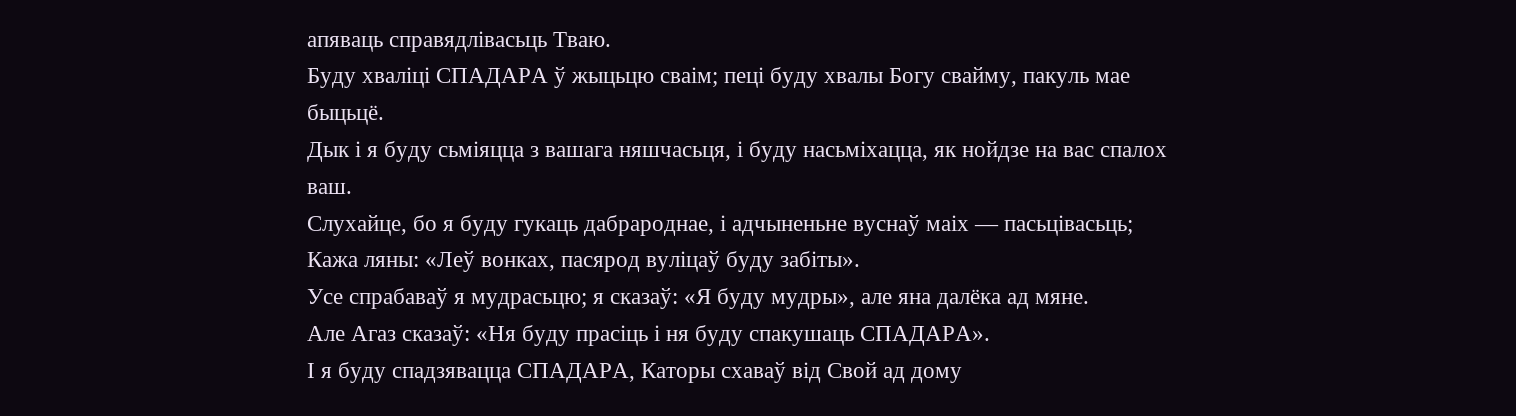апяваць справядлівасьць Тваю.
Буду хваліці СПАДАРА ў жыцьцю сваім; пеці буду хвалы Богу свайму, пакуль мае быцьцё.
Дык і я буду сьміяцца з вашага няшчасьця, і буду насьміхацца, як нойдзе на вас спалох ваш.
Слухайце, бо я буду гукаць дабрароднае, і адчыненьне вуснаў маіх — пасьцівасьць;
Кажа ляны: «Леў вонках, пасярод вуліцаў буду забіты».
Усе спрабаваў я мудрасьцю; я сказаў: «Я буду мудры», але яна далёка ад мяне.
Але Агаз сказаў: «Ня буду прасіць і ня буду спакушаць СПАДАРА».
І я буду спадзявацца СПАДАРА, Каторы схаваў від Свой ад дому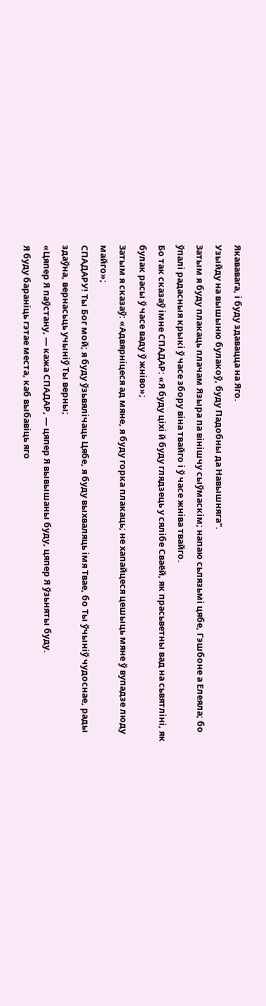Якававага, і буду здавацца на Яго.
Узыйду на вышыню булакоў, буду Падобны да Навышняга".
Затым я буду плакаць плачам Языра па вінішчу сыўмаскім; напаю сьлязьмі цябе, Гэшбоне а Елеяла; бо ўпалі радасныя крыкі ў часе збору віна твайго і ў часе жніва твайго.
Бо так сказаў імне СПАДАР: «Я буду ціхі й буду глядзець у сялібе Сваёй, як прасьветны вад на сьвятліні, як булак расы ў часе ваду ў жніво»;
Затым я сказаў: «Адвярніцеся ад мяне, я буду горка плакаць; не хапайцеся цешыць мяне ў вупадзе люду майго»;
СПАДАРУ! Ты Бог мой; я буду ўзьвялічаць Цябе, я буду выхваляць імя Твае, бо Ты ўчыніў чудоснае, рады здаўна, вернасьць учыніў Ты верны;
«Цяпер Я паўстану, — кажа СПАДАР, — цяпер Я вывышаны буду, цяпер Я ўзьняты буду.
Я буду бараніць гэтае места, каб выбавіць яго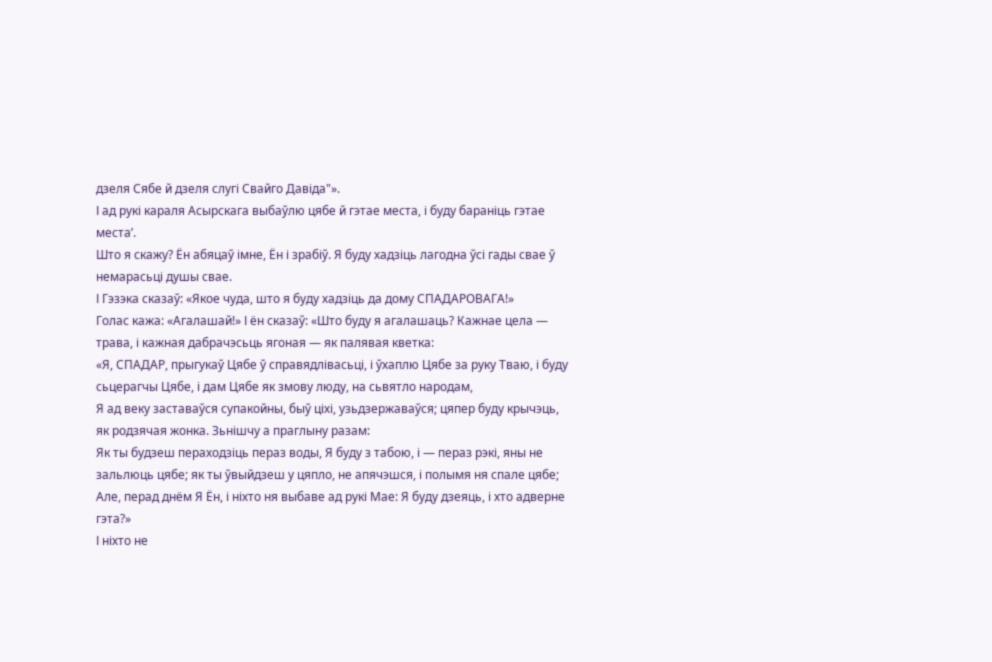дзеля Сябе й дзеля слугі Свайго Давіда"».
І ад рукі караля Асырскага выбаўлю цябе й гэтае места, і буду бараніць гэтае места’.
Што я скажу? Ён абяцаў імне, Ён і зрабіў. Я буду хадзіць лагодна ўсі гады свае ў немарасьці душы свае.
І Гэзэка сказаў: «Якое чуда, што я буду хадзіць да дому СПАДАРОВАГА!»
Голас кажа: «Агалашай!» І ён сказаў: «Што буду я агалашаць? Кажнае цела — трава, і кажная дабрачэсьць ягоная — як палявая кветка:
«Я, СПАДАР, прыгукаў Цябе ў справядлівасьці, і ўхаплю Цябе за руку Тваю, і буду сьцерагчы Цябе, і дам Цябе як змову люду, на сьвятло народам,
Я ад веку заставаўся супакойны, быў ціхі, узьдзержаваўся; цяпер буду крычэць, як родзячая жонка. Зьнішчу а праглыну разам:
Як ты будзеш пераходзіць пераз воды, Я буду з табою, і — пераз рэкі, яны не зальлюць цябе; як ты ўвыйдзеш у цяпло, не апячэшся, і полымя ня спале цябе;
Але, перад днём Я Ён, і ніхто ня выбаве ад рукі Мае: Я буду дзеяць, і хто адверне гэта?»
І ніхто не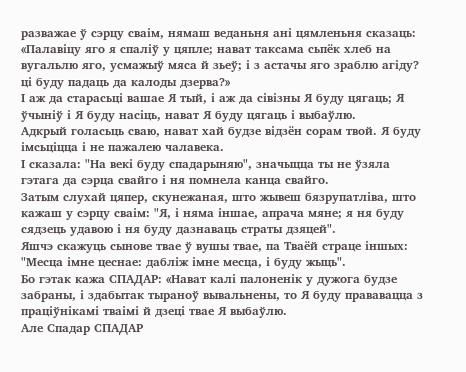разважае ў сэрцу сваім, нямаш веданьня ані цямленьня сказаць: «Палавіцу яго я спаліў у цяпле; нават таксама сьпёк хлеб на вугальлю яго, усмажыў мяса й зьеў; і з астачы яго зраблю агіду? ці буду падаць да калоды дзерва?»
І аж да старасьці вашае Я тый, і аж да сівізны Я буду цягаць; Я ўчыніў і Я буду насіць, нават Я буду цягаць і выбаўлю.
Адкрый голасьць сваю, нават хай будзе відзён сорам твой. Я буду імсьціцца і не пажалею чалавека.
І сказала: "На векі буду спадарыняю", значыцца ты не ўзяла гэтага да сэрца свайго і ня помнела канца свайго.
Затым слухай цяпер, скунежаная, што жывеш бязрупатліва, што кажаш у сэрцу сваім: "Я, і няма іншае, апрача мяне; я ня буду сядзець удавою і ня буду дазнаваць страты дзяцей".
Яшчэ скажуць сынове твае ў вушы твае, па Тваёй страце іншых: "Месца імне цеснае: дабліж імне месца, і буду жыць".
Бо гэтак кажа СПАДАР: «Нават калі палоненік у дужога будзе забраны, і здабытак тыраноў вывальнены, то Я буду прававацца з праціўнікамі тваімі й дзеці твае Я выбаўлю.
Але Спадар СПАДАР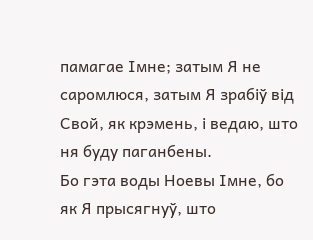памагае Імне; затым Я не саромлюся, затым Я зрабіў від Свой, як крэмень, і ведаю, што ня буду паганбены.
Бо гэта воды Ноевы Імне, бо як Я прысягнуў, што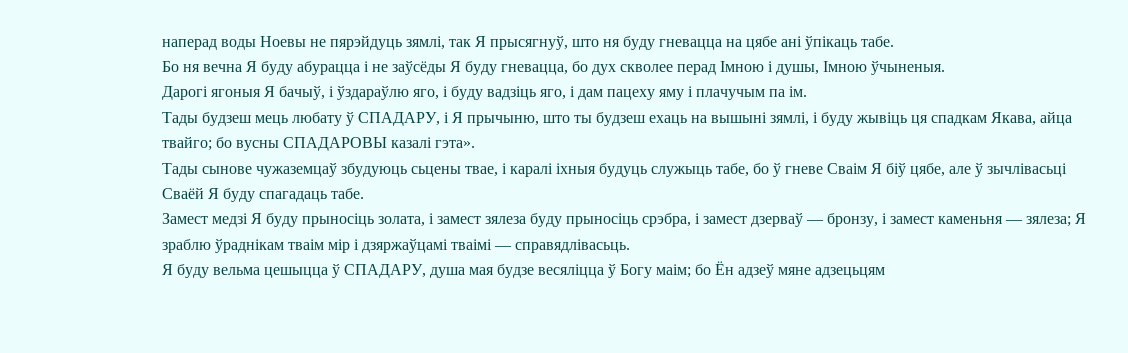наперад воды Ноевы не пярэйдуць зямлі, так Я прысягнуў, што ня буду гневацца на цябе ані ўпікаць табе.
Бо ня вечна Я буду абурацца і не заўсёды Я буду гневацца, бо дух скволее перад Імною і душы, Імною ўчыненыя.
Дарогі ягоныя Я бачыў, і ўздараўлю яго, і буду вадзіць яго, і дам пацеху яму і плачучым па ім.
Тады будзеш мець любату ў СПАДАРУ, і Я прычыню, што ты будзеш ехаць на вышыні зямлі, і буду жывіць ця спадкам Якава, айца твайго; бо вусны СПАДАРОВЫ казалі гэта».
Тады сынове чужаземцаў збудуюць сьцены твае, і каралі іхныя будуць служыць табе, бо ў гневе Сваім Я біў цябе, але ў зычлівасьці Сваёй Я буду спагадаць табе.
Замест медзі Я буду прыносіць золата, і замест зялеза буду прыносіць срэбра, і замест дзерваў — бронзу, і замест каменьня — зялеза; Я зраблю ўраднікам тваім мір і дзяржаўцамі тваімі — справядлівасьць.
Я буду вельма цешыцца ў СПАДАРУ, душа мая будзе весяліцца ў Богу маім; бо Ён адзеў мяне адзецьцям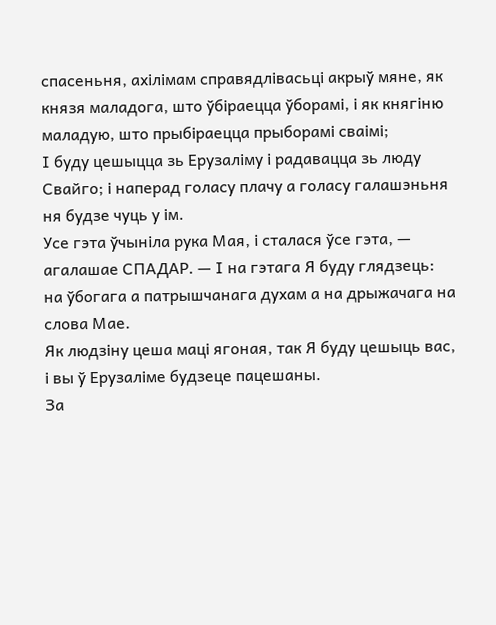спасеньня, ахілімам справядлівасьці акрыў мяне, як князя маладога, што ўбіраецца ўборамі, і як княгіню маладую, што прыбіраецца прыборамі сваімі;
І буду цешыцца зь Ерузаліму і радавацца зь люду Свайго; і наперад голасу плачу а голасу галашэньня ня будзе чуць у ім.
Усе гэта ўчыніла рука Мая, і сталася ўсе гэта, — агалашае СПАДАР. — І на гэтага Я буду глядзець: на ўбогага а патрышчанага духам а на дрыжачага на слова Мае.
Як людзіну цеша маці ягоная, так Я буду цешыць вас, і вы ў Ерузаліме будзеце пацешаны.
За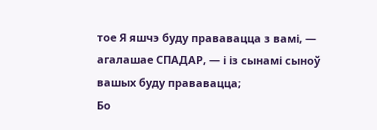тое Я яшчэ буду прававацца з вамі, — агалашае СПАДАР, — і із сынамі сыноў вашых буду прававацца;
Бо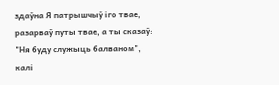здаўна Я патрышчыў іго твае, разарваў путы твае, а ты сказаў: "Ня буду служыць балваном", калі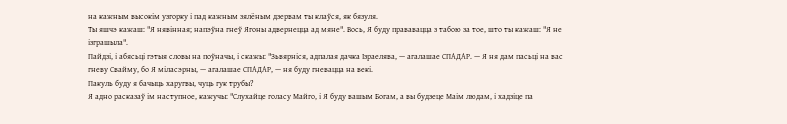на кажным высокім узгорку і пад кажным зялёным дзервам ты клаўся, як бязуля.
Ты яшчэ кажаш: "Я нявінная; напэўна гнеў Ягоны адвернецца ад мяне". Вось, Я буду прававацца з табою за тое, што ты кажаш: "Я не ізграшыла".
Пайдзі, і абясьці гэтыя словы на поўначы, і скажы: "Зьвярніся, адпалая дачка Ізраелява, — агалашае СПАДАР. — Я ня дам пасьці на вас гневу Свайму, бо Я міласэрны, — агалашае СПАДАР, — ня буду гневацца на векі.
Пакуль буду я бачыць харугвы, чуць гук трубы?
Я адно расказаў ім наступное, кажучы: "Слухайце голасу Майго, і Я буду вашым Богам, а вы будзеце Маім людам, і хадзіце па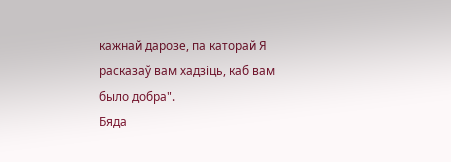кажнай дарозе, па каторай Я расказаў вам хадзіць, каб вам было добра".
Бяда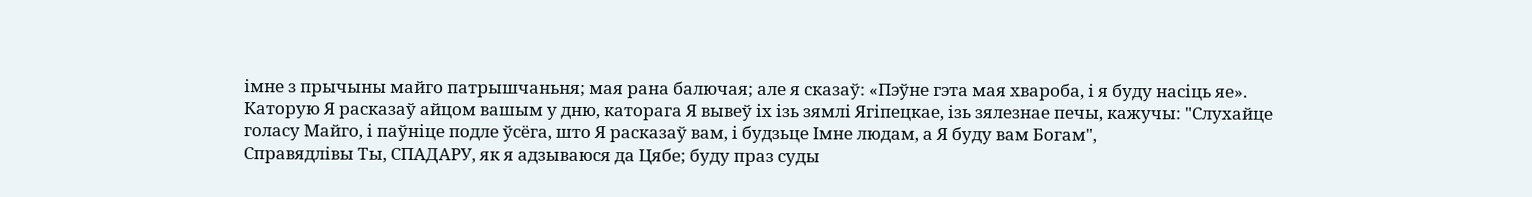імне з прычыны майго патрышчаньня; мая рана балючая; але я сказаў: «Пэўне гэта мая хвароба, і я буду насіць яе».
Каторую Я расказаў айцом вашым у дню, каторага Я вывеў іх ізь зямлі Ягіпецкае, ізь зялезнае печы, кажучы: "Слухайце голасу Майго, і паўніце подле ўсёга, што Я расказаў вам, і будзьце Імне людам, а Я буду вам Богам",
Справядлівы Ты, СПАДАРУ, як я адзываюся да Цябе; буду праз суды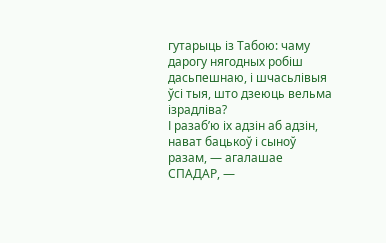гутарыць із Табою: чаму дарогу нягодных робіш дасьпешнаю, і шчасьлівыя ўсі тыя, што дзеюць вельма ізрадліва?
І разаб’ю іх адзін аб адзін, нават бацькоў і сыноў разам, — агалашае СПАДАР, —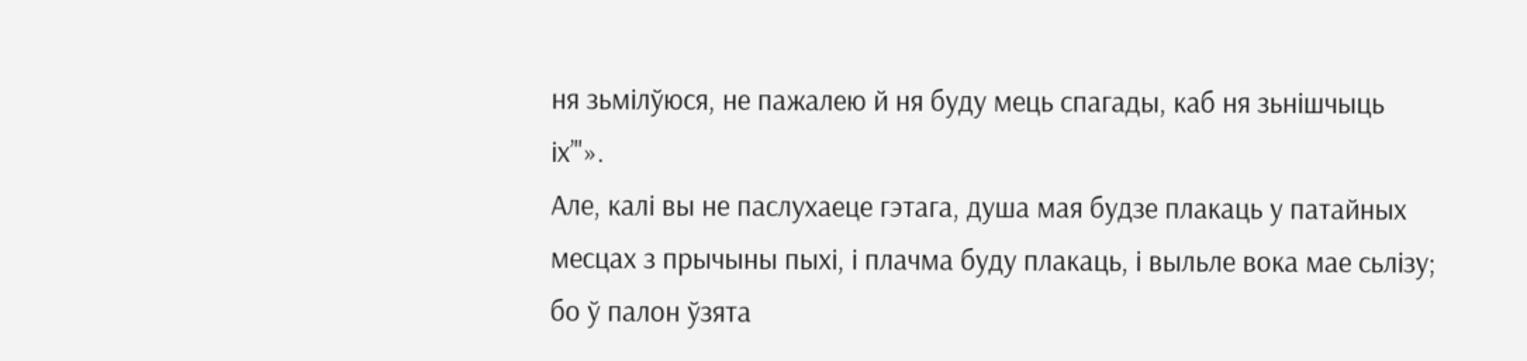ня зьмілўюся, не пажалею й ня буду мець спагады, каб ня зьнішчыць іх’"».
Але, калі вы не паслухаеце гэтага, душа мая будзе плакаць у патайных месцах з прычыны пыхі, і плачма буду плакаць, і выльле вока мае сьлізу; бо ў палон ўзята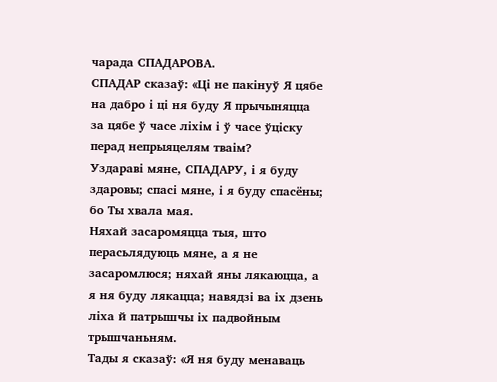чарада СПАДАРОВА.
СПАДАР сказаў: «Ці не пакінуў Я цябе на дабро і ці ня буду Я прычыняцца за цябе ў часе ліхім і ў часе ўціску перад непрыяцелям тваім?
Уздараві мяне, СПАДАРУ, і я буду здаровы; спасі мяне, і я буду спасёны; бо Ты хвала мая.
Няхай засаромяцца тыя, што перасьлядуюць мяне, а я не засаромлюся; няхай яны лякаюцца, а я ня буду лякацца; навядзі ва іх дзень ліха й патрышчы іх падвойным трышчаньням.
Тады я сказаў: «Я ня буду менаваць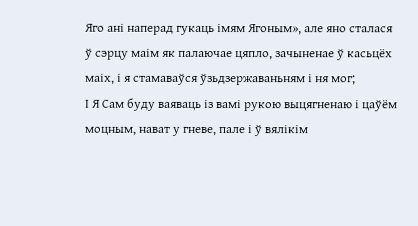Яго ані наперад гукаць імям Ягоным», але яно сталася ў сэрцу маім як палаючае цяпло, зачыненае ў касьцёх маіх, і я стамаваўся ўзьдзержаваньням і ня мог;
І Я Сам буду ваяваць із вамі рукою выцягненаю і цаўём моцным, нават у гневе, пале і ў вялікім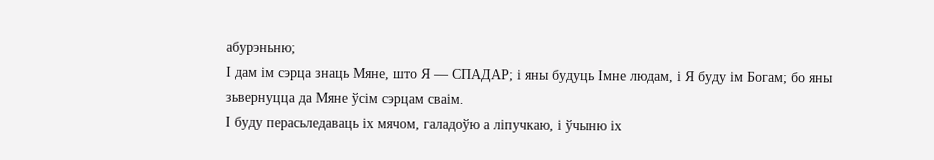абурэньню;
І дам ім сэрца знаць Мяне, што Я — СПАДАР; і яны будуць Імне людам, і Я буду ім Богам; бо яны зьвернуцца да Мяне ўсім сэрцам сваім.
І буду перасьледаваць іх мячом, галадоўю а ліпучкаю, і ўчыню іх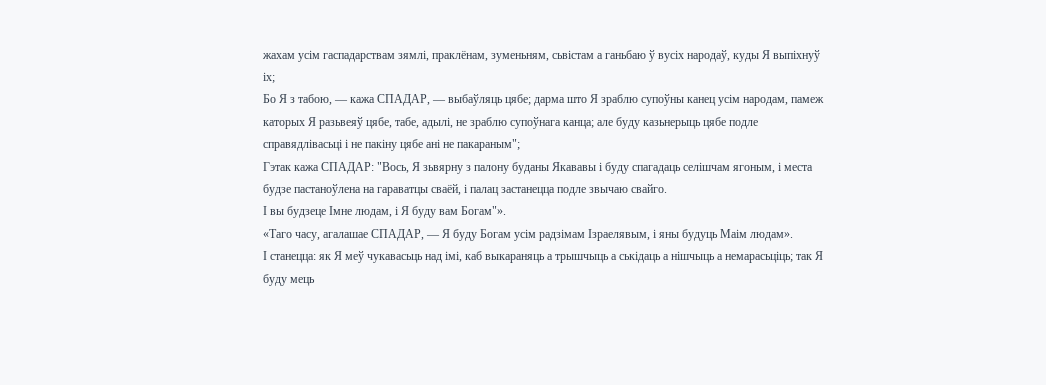жахам усім гаспадарствам зямлі, праклёнам, зуменьням, сьвістам а ганьбаю ў вусіх народаў, куды Я выпіхнуў іх;
Бо Я з табою, — кажа СПАДАР, — выбаўляць цябе; дарма што Я зраблю супоўны канец усім народам, памеж каторых Я разьвеяў цябе, табе, адылі, не зраблю супоўнага канца; але буду казьнерыць цябе подле справядлівасьці і не пакіну цябе ані не пакараным";
Гэтак кажа СПАДАР: "Вось, Я зьвярну з палону буданы Якававы і буду спагадаць селішчам ягоным, і места будзе пастаноўлена на гараватцы сваёй, і палац застанецца подле звычаю свайго.
І вы будзеце Імне людам, і Я буду вам Богам"».
«Таго часу, агалашае СПАДАР, — Я буду Богам усім радзімам Ізраелявым, і яны будуць Маім людам».
І станецца: як Я меў чукавасьць над імі, каб выкараняць а трышчыць а ськідаць а нішчыць а немарасьціць; так Я буду мець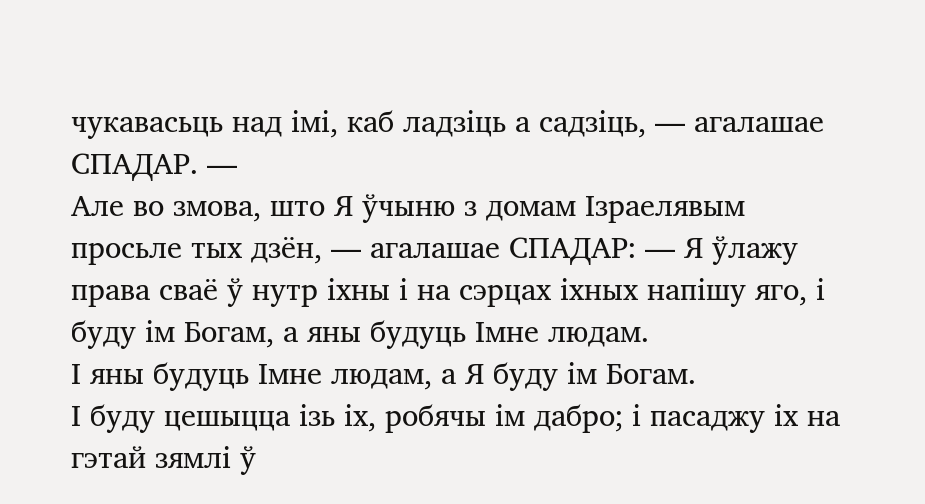чукавасьць над імі, каб ладзіць а садзіць, — агалашае СПАДАР. —
Але во змова, што Я ўчыню з домам Ізраелявым просьле тых дзён, — агалашае СПАДАР: — Я ўлажу права сваё ў нутр іхны і на сэрцах іхных напішу яго, і буду ім Богам, а яны будуць Імне людам.
І яны будуць Імне людам, а Я буду ім Богам.
І буду цешыцца ізь іх, робячы ім дабро; і пасаджу іх на гэтай зямлі ў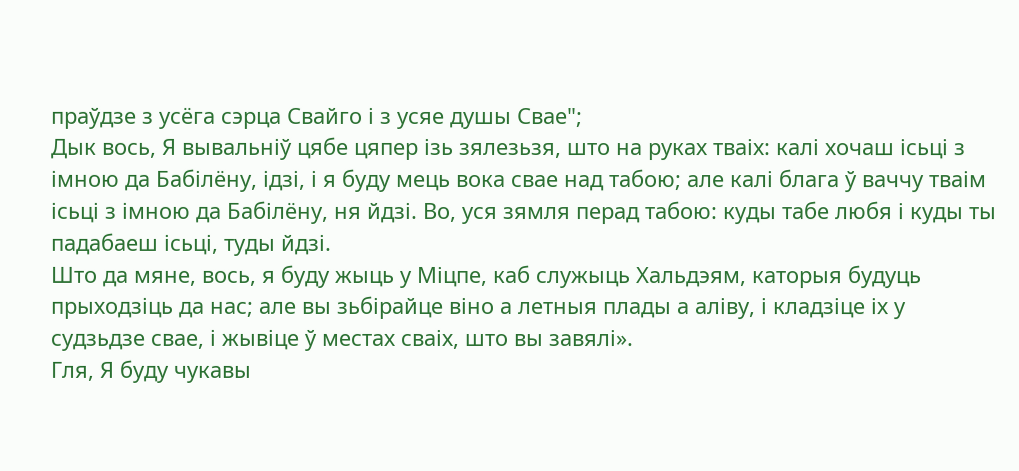праўдзе з усёга сэрца Свайго і з усяе душы Свае";
Дык вось, Я вывальніў цябе цяпер ізь зялезьзя, што на руках тваіх: калі хочаш ісьці з імною да Бабілёну, ідзі, і я буду мець вока свае над табою; але калі блага ў ваччу тваім ісьці з імною да Бабілёну, ня йдзі. Во, уся зямля перад табою: куды табе любя і куды ты падабаеш ісьці, туды йдзі.
Што да мяне, вось, я буду жыць у Міцпе, каб служыць Хальдэям, каторыя будуць прыходзіць да нас; але вы зьбірайце віно а летныя плады а аліву, і кладзіце іх у судзьдзе свае, і жывіце ў местах сваіх, што вы завялі».
Гля, Я буду чукавы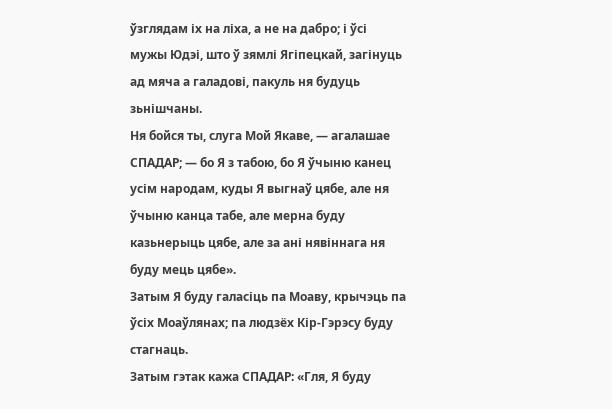ўзглядам іх на ліха, а не на дабро; і ўсі мужы Юдэі, што ў зямлі Ягіпецкай, загінуць ад мяча а галадові, пакуль ня будуць зьнішчаны.
Ня бойся ты, слуга Мой Якаве, — агалашае СПАДАР; — бо Я з табою, бо Я ўчыню канец усім народам, куды Я выгнаў цябе, але ня ўчыню канца табе, але мерна буду казьнерыць цябе, але за ані нявіннага ня буду мець цябе».
Затым Я буду галасіць па Моаву, крычэць па ўсіх Моаўлянах; па людзёх Кір-Гэрэсу буду стагнаць.
Затым гэтак кажа СПАДАР: «Гля, Я буду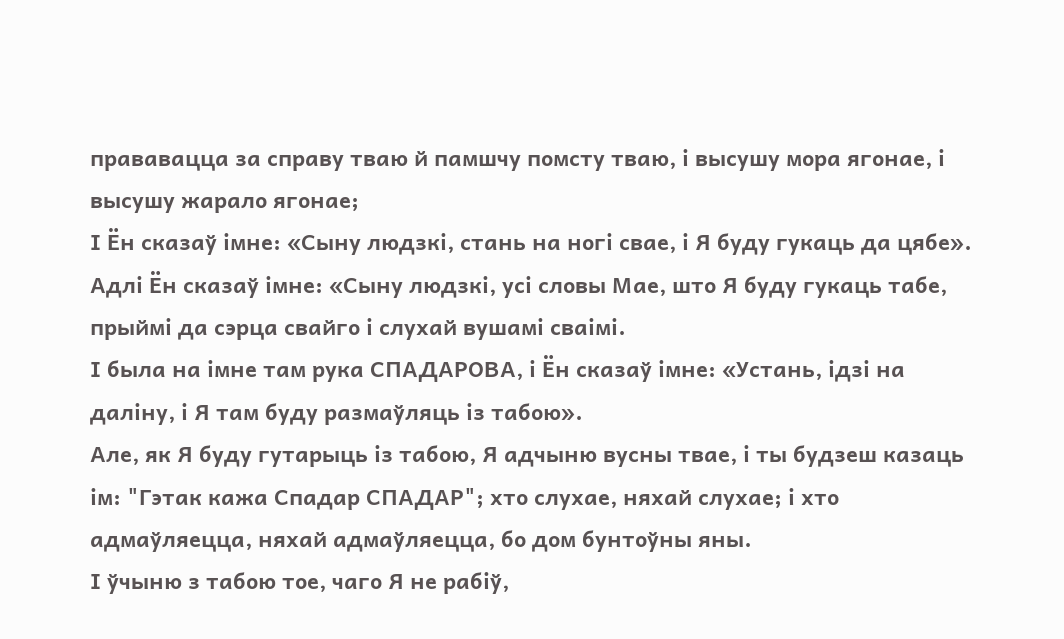прававацца за справу тваю й памшчу помсту тваю, і высушу мора ягонае, і высушу жарало ягонае;
І Ён сказаў імне: «Сыну людзкі, стань на ногі свае, і Я буду гукаць да цябе».
Адлі Ён сказаў імне: «Сыну людзкі, усі словы Мае, што Я буду гукаць табе, прыймі да сэрца свайго і слухай вушамі сваімі.
І была на імне там рука СПАДАРОВА, і Ён сказаў імне: «Устань, ідзі на даліну, і Я там буду размаўляць із табою».
Але, як Я буду гутарыць із табою, Я адчыню вусны твае, і ты будзеш казаць ім: "Гэтак кажа Спадар СПАДАР"; хто слухае, няхай слухае; і хто адмаўляецца, няхай адмаўляецца, бо дом бунтоўны яны.
І ўчыню з табою тое, чаго Я не рабіў,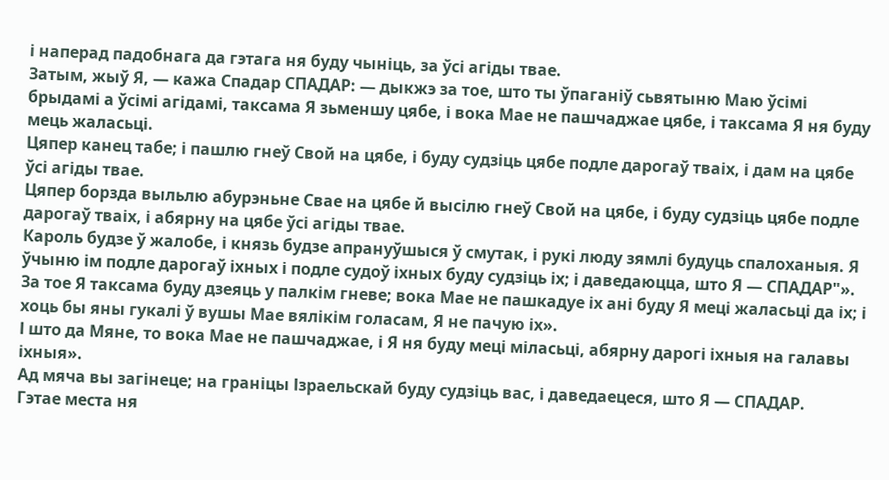і наперад падобнага да гэтага ня буду чыніць, за ўсі агіды твае.
Затым, жыў Я, — кажа Спадар СПАДАР: — дыкжэ за тое, што ты ўпаганіў сьвятыню Маю ўсімі брыдамі а ўсімі агідамі, таксама Я зьменшу цябе, і вока Мае не пашчаджае цябе, і таксама Я ня буду мець жаласьці.
Цяпер канец табе; і пашлю гнеў Свой на цябе, і буду судзіць цябе подле дарогаў тваіх, і дам на цябе ўсі агіды твае.
Цяпер борзда выльлю абурэньне Свае на цябе й высілю гнеў Свой на цябе, і буду судзіць цябе подле дарогаў тваіх, і абярну на цябе ўсі агіды твае.
Кароль будзе ў жалобе, і князь будзе апрануўшыся ў смутак, і рукі люду зямлі будуць спалоханыя. Я ўчыню ім подле дарогаў іхных і подле судоў іхных буду судзіць іх; і даведаюцца, што Я — СПАДАР"».
За тое Я таксама буду дзеяць у палкім гневе; вока Мае не пашкадуе іх ані буду Я меці жаласьці да іх; і хоць бы яны гукалі ў вушы Мае вялікім голасам, Я не пачую іх».
І што да Мяне, то вока Мае не пашчаджае, і Я ня буду меці міласьці, абярну дарогі іхныя на галавы іхныя».
Ад мяча вы загінеце; на граніцы Ізраельскай буду судзіць вас, і даведаецеся, што Я — СПАДАР.
Гэтае места ня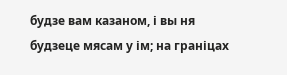будзе вам казаном, і вы ня будзеце мясам у ім; на граніцах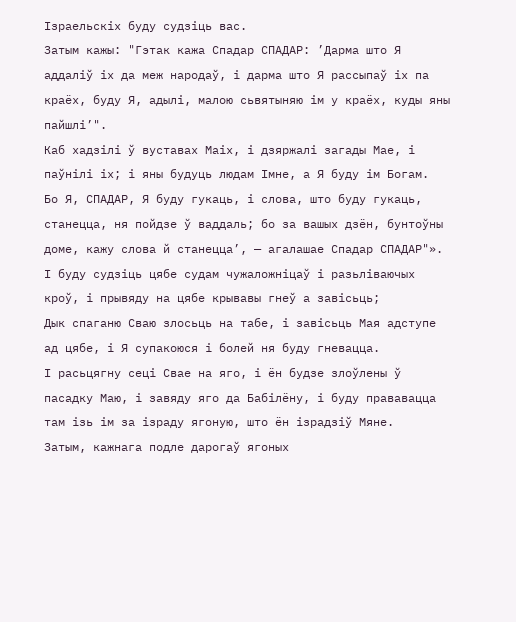Ізраельскіх буду судзіць вас.
Затым кажы: "Гэтак кажа Спадар СПАДАР: ’Дарма што Я аддаліў іх да меж народаў, і дарма што Я рассыпаў іх па краёх, буду Я, адылі, малою сьвятыняю ім у краёх, куды яны пайшлі’".
Каб хадзілі ў вуставах Маіх, і дзяржалі загады Мае, і паўнілі іх; і яны будуць людам Імне, а Я буду ім Богам.
Бо Я, СПАДАР, Я буду гукаць, і слова, што буду гукаць, станецца, ня пойдзе ў ваддаль; бо за вашых дзён, бунтоўны доме, кажу слова й станецца’, — агалашае Спадар СПАДАР"».
І буду судзіць цябе судам чужаложніцаў і разьліваючых кроў, і прывяду на цябе крывавы гнеў а завісьць;
Дык спаганю Сваю злосьць на табе, і завісьць Мая адступе ад цябе, і Я супакоюся і болей ня буду гневацца.
І расьцягну сеці Свае на яго, і ён будзе злоўлены ў пасадку Маю, і завяду яго да Бабілёну, і буду прававацца там ізь ім за ізраду ягоную, што ён ізрадзіў Мяне.
Затым, кажнага подле дарогаў ягоных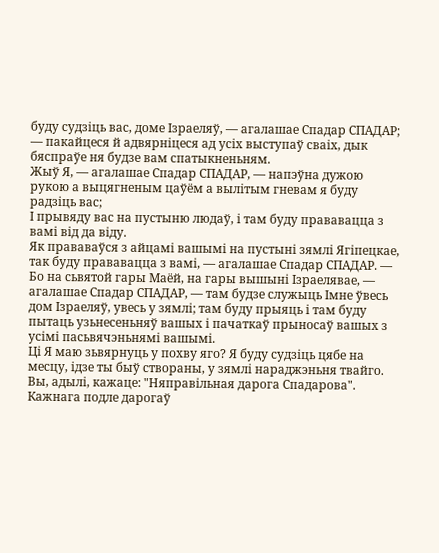буду судзіць вас, доме Ізраеляў, — агалашае Спадар СПАДАР; — пакайцеся й адвярніцеся ад усіх выступаў сваіх, дык бяспраўе ня будзе вам спатыкненьням.
Жыў Я, — агалашае Спадар СПАДАР, — напэўна дужою рукою а выцягненым цаўём а вылітым гневам я буду радзіць вас;
І прывяду вас на пустыню людаў, і там буду прававацца з вамі від да віду.
Як прававаўся з айцамі вашымі на пустыні зямлі Ягіпецкае, так буду прававацца з вамі, — агалашае Спадар СПАДАР. —
Бо на сьвятой гары Маёй, на гары вышыні Ізраелявае, — агалашае Спадар СПАДАР, — там будзе служыць Імне ўвесь дом Ізраеляў, увесь у зямлі; там буду прыяць і там буду пытаць узьнесеньняў вашых і пачаткаў прыносаў вашых з усімі пасьвячэньнямі вашымі.
Ці Я маю зьвярнуць у похву яго? Я буду судзіць цябе на месцу, ідзе ты быў створаны, у зямлі нараджэньня твайго.
Вы, адылі, кажаце: "Няправільная дарога Спадарова". Кажнага подле дарогаў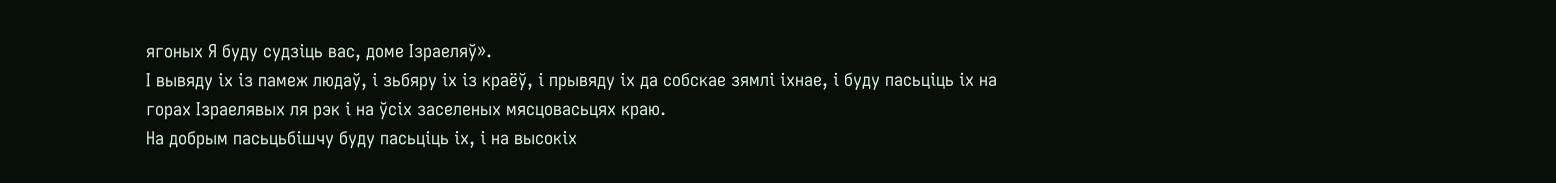ягоных Я буду судзіць вас, доме Ізраеляў».
І вывяду іх із памеж людаў, і зьбяру іх із краёў, і прывяду іх да собскае зямлі іхнае, і буду пасьціць іх на горах Ізраелявых ля рэк і на ўсіх заселеных мясцовасьцях краю.
На добрым пасьцьбішчу буду пасьціць іх, і на высокіх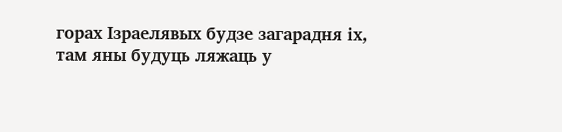горах Ізраелявых будзе загарадня іх, там яны будуць ляжаць у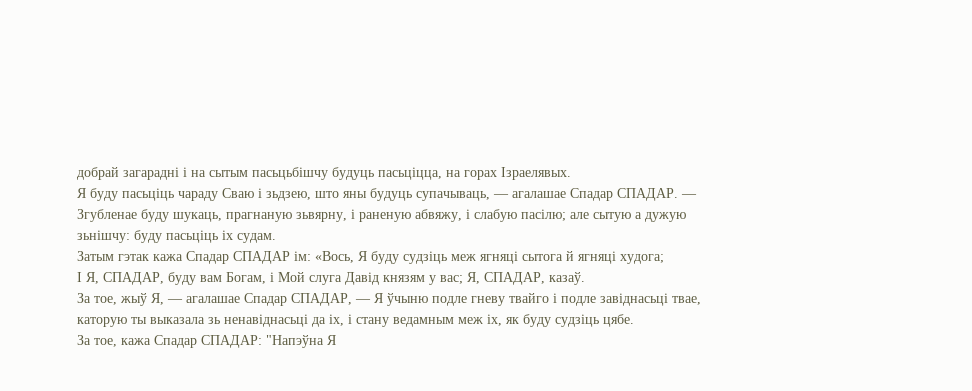добрай загарадні і на сытым пасьцьбішчу будуць пасьціцца, на горах Ізраелявых.
Я буду пасьціць чараду Сваю і зьдзею, што яны будуць супачываць, — агалашае Спадар СПАДАР. —
Згубленае буду шукаць, прагнаную зьвярну, і раненую абвяжу, і слабую пасілю; але сытую а дужую зьнішчу: буду пасьціць іх судам.
Затым гэтак кажа Спадар СПАДАР ім: «Вось, Я буду судзіць меж ягняці сытога й ягняці худога;
І Я, СПАДАР, буду вам Богам, і Мой слуга Давід князям у вас; Я, СПАДАР, казаў.
За тое, жыў Я, — агалашае Спадар СПАДАР, — Я ўчыню подле гневу твайго і подле завіднасьці твае, каторую ты выказала зь ненавіднасьці да іх, і стану ведамным меж іх, як буду судзіць цябе.
За тое, кажа Спадар СПАДАР: "Напэўна Я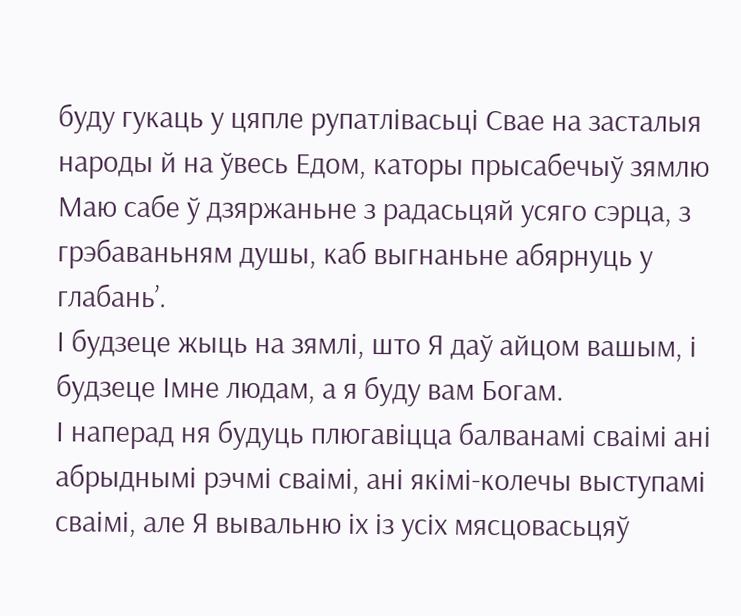буду гукаць у цяпле рупатлівасьці Свае на засталыя народы й на ўвесь Едом, каторы прысабечыў зямлю Маю сабе ў дзяржаньне з радасьцяй усяго сэрца, з грэбаваньням душы, каб выгнаньне абярнуць у глабань’.
І будзеце жыць на зямлі, што Я даў айцом вашым, і будзеце Імне людам, а я буду вам Богам.
І наперад ня будуць плюгавіцца балванамі сваімі ані абрыднымі рэчмі сваімі, ані якімі-колечы выступамі сваімі, але Я вывальню іх із усіх мясцовасьцяў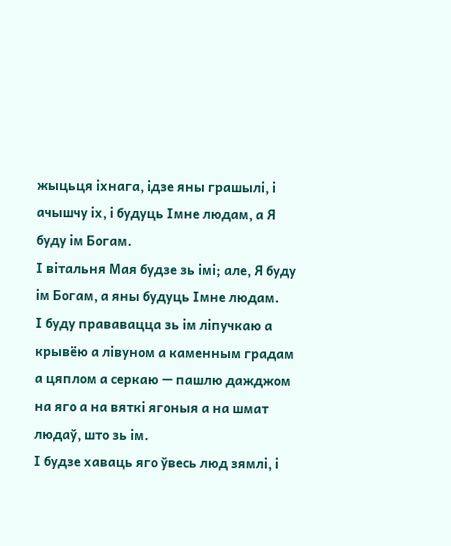жыцьця іхнага, ідзе яны грашылі, і ачышчу іх, і будуць Імне людам, а Я буду ім Богам.
І вітальня Мая будзе зь імі; але, Я буду ім Богам, а яны будуць Імне людам.
І буду прававацца зь ім ліпучкаю а крывёю а лівуном а каменным градам а цяплом а серкаю — пашлю дажджом на яго а на вяткі ягоныя а на шмат людаў, што зь ім.
І будзе хаваць яго ўвесь люд зямлі, і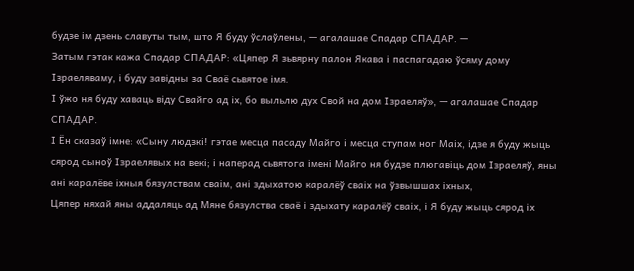будзе ім дзень славуты тым, што Я буду ўслаўлены, — агалашае Спадар СПАДАР. —
Затым гэтак кажа Спадар СПАДАР: «Цяпер Я зьвярну палон Якава і паспагадаю ўсяму дому Ізраеляваму, і буду завідны за Сваё сьвятое імя.
І ўжо ня буду хаваць віду Свайго ад іх, бо выльлю дух Свой на дом Ізраеляў», — агалашае Спадар СПАДАР.
І Ён сказаў імне: «Сыну людзкі! гэтае месца пасаду Майго і месца ступам ног Маіх, ідзе я буду жыць сярод сыноў Ізраелявых на векі; і наперад сьвятога імені Майго ня будзе плюгавіць дом Ізраеляў, яны ані каралёве іхныя бязулствам сваім, ані здыхатою каралёў сваіх на ўзвышшах іхных,
Цяпер няхай яны аддаляць ад Мяне бязулства сваё і здыхату каралёў сваіх, і Я буду жыць сярод іх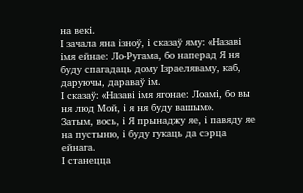на векі.
І зачала яна ізноў, і сказаў яму: «Назаві імя ейнае: Ло-Ругама, бо наперад Я ня буду спагадаць дому Ізраеляваму, каб, даруючы, дараваў ім.
І сказаў: «Назаві імя ягонае: Лоамі, бо вы ня люд Мой, і я ня буду вашым».
Затым, вось, і Я прынаджу яе, і павяду яе на пустыню, і буду гукаць да сэрца ейнага.
І станецца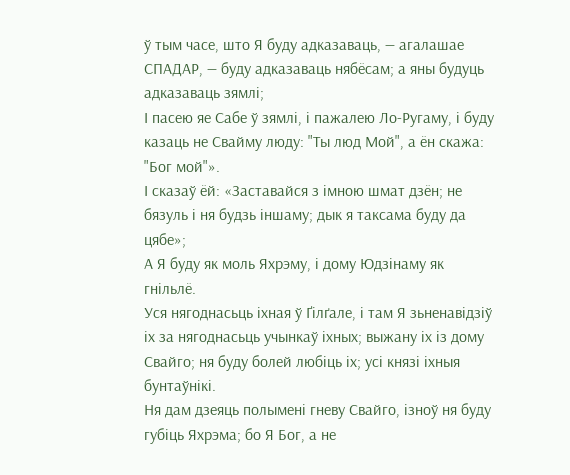ў тым часе, што Я буду адказаваць, — агалашае СПАДАР, — буду адказаваць нябёсам; а яны будуць адказаваць зямлі;
І пасею яе Сабе ў зямлі, і пажалею Ло-Ругаму, і буду казаць не Свайму люду: "Ты люд Мой", а ён скажа: "Бог мой"».
І сказаў ёй: «Заставайся з імною шмат дзён; не бязуль і ня будзь іншаму; дык я таксама буду да цябе»;
А Я буду як моль Яхрэму, і дому Юдзінаму як гнільлё.
Уся нягоднасьць іхная ў Ґілґале, і там Я зьненавідзіў іх за нягоднасьць учынкаў іхных; выжану іх із дому Свайго; ня буду болей любіць іх; усі князі іхныя бунтаўнікі.
Ня дам дзеяць полымені гневу Свайго, ізноў ня буду губіць Яхрэма; бо Я Бог, а не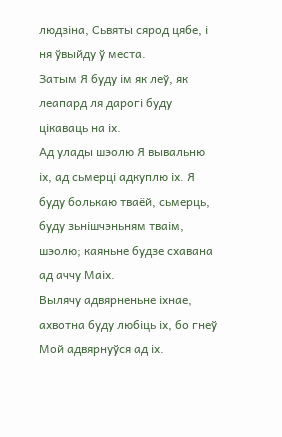людзіна, Сьвяты сярод цябе, і ня ўвыйду ў места.
Затым Я буду ім як леў, як леапард ля дарогі буду цікаваць на іх.
Ад улады шэолю Я вывальню іх, ад сьмерці адкуплю іх. Я буду болькаю тваёй, сьмерць, буду зьнішчэньням тваім, шэолю; каяньне будзе схавана ад аччу Маіх.
Вылячу адвярненьне іхнае, ахвотна буду любіць іх, бо гнеў Мой адвярнуўся ад іх.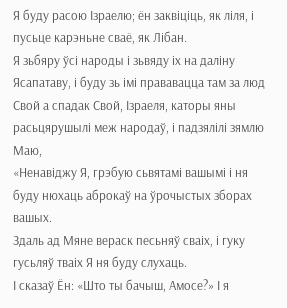Я буду расою Ізраелю; ён заквіціць, як ліля, і пусьце карэньне сваё, як Лібан.
Я зьбяру ўсі народы і зьвяду іх на даліну Ясапатаву, і буду зь імі прававацца там за люд Свой а спадак Свой, Ізраеля, каторы яны расьцярушылі меж народаў, і падзялілі зямлю Маю,
«Ненавіджу Я, грэбую сьвятамі вашымі і ня буду нюхаць аброкаў на ўрочыстых зборах вашых.
Здаль ад Мяне вераск песьняў сваіх, і гуку гусьляў тваіх Я ня буду слухаць.
І сказаў Ён: «Што ты бачыш, Амосе?» І я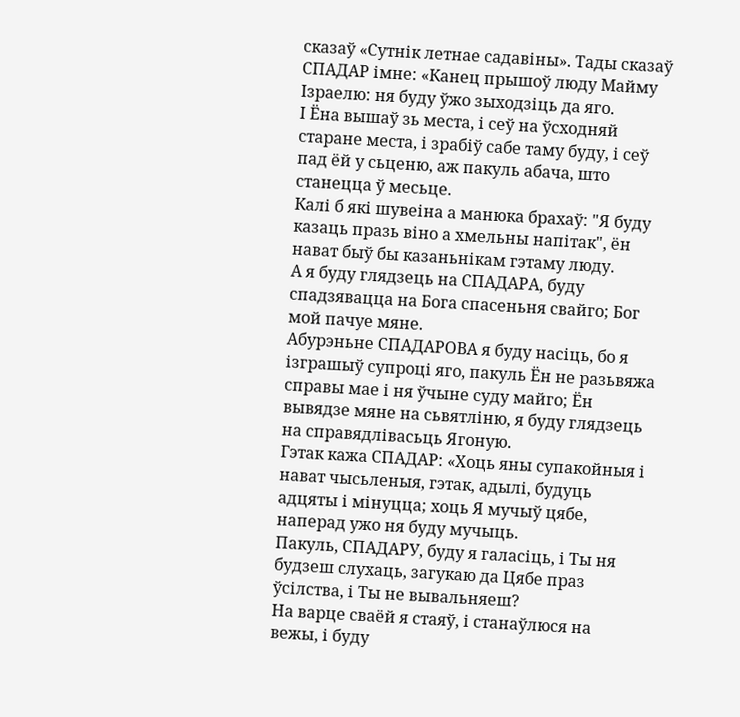сказаў «Сутнік летнае садавіны». Тады сказаў СПАДАР імне: «Канец прышоў люду Майму Ізраелю: ня буду ўжо зыходзіць да яго.
І Ёна вышаў зь места, і сеў на ўсходняй старане места, і зрабіў сабе таму буду, і сеў пад ёй у сьценю, аж пакуль абача, што станецца ў месьце.
Калі б які шувеіна а манюка брахаў: "Я буду казаць празь віно а хмельны напітак", ён нават быў бы казаньнікам гэтаму люду.
А я буду глядзець на СПАДАРА, буду спадзявацца на Бога спасеньня свайго; Бог мой пачуе мяне.
Абурэньне СПАДАРОВА я буду насіць, бо я ізграшыў супроці яго, пакуль Ён не разьвяжа справы мае і ня ўчыне суду майго; Ён вывядзе мяне на сьвятліню, я буду глядзець на справядлівасьць Ягоную.
Гэтак кажа СПАДАР: «Хоць яны супакойныя і нават чысьленыя, гэтак, адылі, будуць адцяты і мінуцца; хоць Я мучыў цябе, наперад ужо ня буду мучыць.
Пакуль, СПАДАРУ, буду я галасіць, і Ты ня будзеш слухаць, загукаю да Цябе праз ўсілства, і Ты не вывальняеш?
На варце сваёй я стаяў, і станаўлюся на вежы, і буду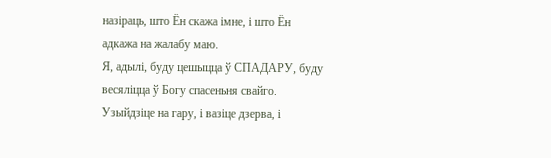назіраць, што Ён скажа імне, і што Ён адкажа на жалабу маю.
Я, адылі, буду цешыцца ў СПАДАРУ, буду весяліцца ў Богу спасеньня свайго.
Узыйдзіце на гару, і вазіце дзерва, і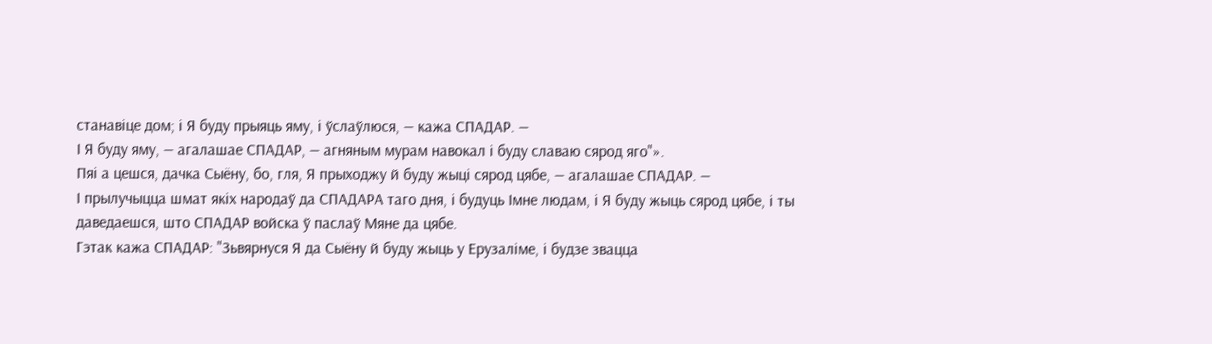станавіце дом; і Я буду прыяць яму, і ўслаўлюся, — кажа СПАДАР. —
І Я буду яму, — агалашае СПАДАР, — агняным мурам навокал і буду славаю сярод яго"».
Пяі а цешся, дачка Сыёну, бо, гля, Я прыходжу й буду жыці сярод цябе, — агалашае СПАДАР. —
І прылучыцца шмат якіх народаў да СПАДАРА таго дня, і будуць Імне людам, і Я буду жыць сярод цябе, і ты даведаешся, што СПАДАР войска ў паслаў Мяне да цябе.
Гэтак кажа СПАДАР: "Зьвярнуся Я да Сыёну й буду жыць у Ерузаліме, і будзе звацца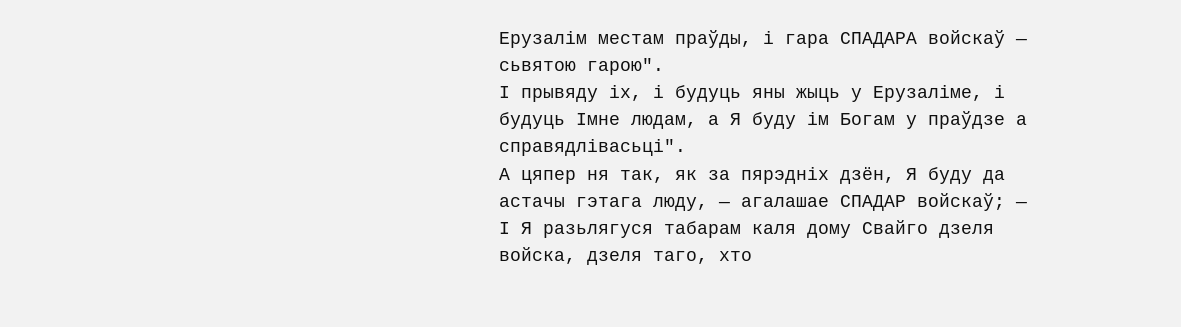Ерузалім местам праўды, і гара СПАДАРА войскаў — сьвятою гарою".
І прывяду іх, і будуць яны жыць у Ерузаліме, і будуць Імне людам, а Я буду ім Богам у праўдзе а справядлівасьці".
А цяпер ня так, як за пярэдніх дзён, Я буду да астачы гэтага люду, — агалашае СПАДАР войскаў; —
І Я разьлягуся табарам каля дому Свайго дзеля войска, дзеля таго, хто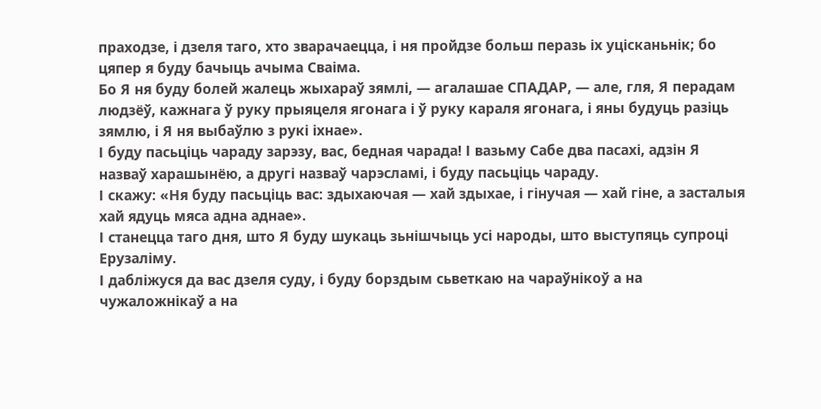праходзе, і дзеля таго, хто зварачаецца, і ня пройдзе больш перазь іх уцісканьнік; бо цяпер я буду бачыць ачыма Сваіма.
Бо Я ня буду болей жалець жыхараў зямлі, — агалашае СПАДАР, — але, гля, Я перадам людзёў, кажнага ў руку прыяцеля ягонага і ў руку караля ягонага, і яны будуць разіць зямлю, і Я ня выбаўлю з рукі іхнае».
І буду пасьціць чараду зарэзу, вас, бедная чарада! І вазьму Сабе два пасахі, адзін Я назваў харашынёю, а другі назваў чарэсламі, і буду пасьціць чараду.
І скажу: «Ня буду пасьціць вас: здыхаючая — хай здыхае, і гінучая — хай гіне, а засталыя хай ядуць мяса адна аднае».
І станецца таго дня, што Я буду шукаць зьнішчыць усі народы, што выступяць супроці Ерузаліму.
І дабліжуся да вас дзеля суду, і буду борздым сьветкаю на чараўнікоў а на чужаложнікаў а на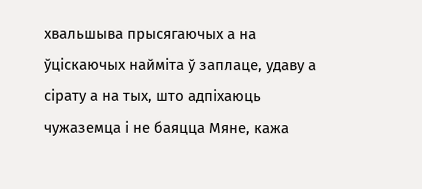хвальшыва прысягаючых а на ўціскаючых найміта ў заплаце, удаву а сірату а на тых, што адпіхаюць чужаземца і не баяцца Мяне, кажа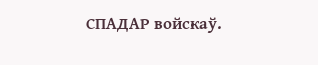СПАДАР войскаў.